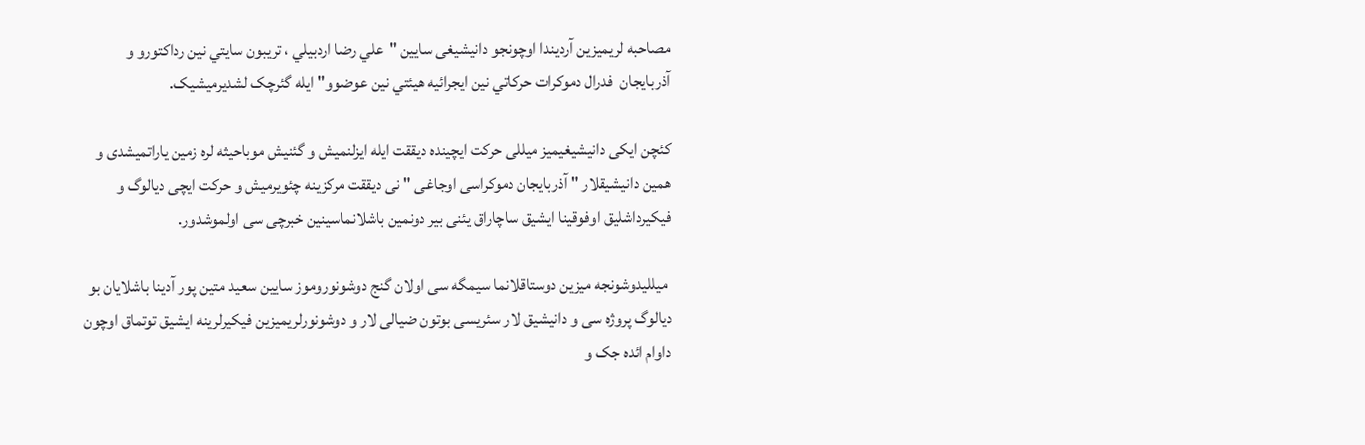مصاحبه لریمیزین آردیندا اوچونجو دانیشیغی سایین "علي رضا اردبيلي ، تريبون سايتي نين رداكتورو و آذربايجان  فدرال دموكرات حركاتي نين ايجرائيه هيئتي نين عوضوو" ایله گئرچک لشدیرمیشیک.

کئچن ایکی دانیشیغیمیز میللی حرکت ایچینده دیققت ایله ایزلنمیش و گئنیش موباحیثه لره زمین یاراتمیشدی و همین دانیشیقلار " آذربایجان دموکراسی اوجاغی " نی دیققت مرکزینه چئویرمیش و حرکت ایچی دیالوگ و فیکیرداشلیق اوفوقینا ایشیق ساچاراق یئنی بیر دونمین باشلانماسینین خبرچی سی اولموشدور.

 میللیدوشونجه میزین دوستاقلانما سیمگه سی اولان گنج دوشونوروموز سایین سعید متین پور آدینا باشلایان بو دیالوگ پروژه سی و دانیشیق لار سئریسی بوتون ضیالی لار و دوشونورلریمیزین فیکیرلرینه ایشیق توتماق اوچون داوام ائده جک و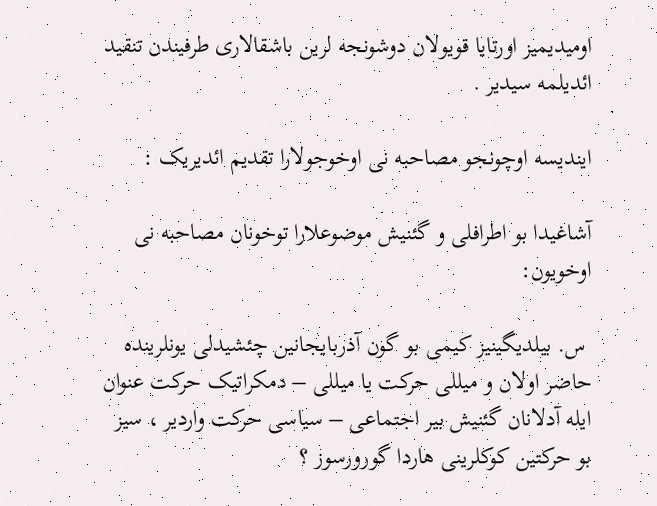اومیدیمیز اورتایا قویولان دوشونجه لرین باشقالاری طرفیندن تنقید ائدیلمه سیدیر .

ایندیسه اوچونجو مصاحبه نی اوخوجولارا تقدیم ائدیریک :

آشاغیدا بو اطرافلی و گئنیش موضوعلارا توخونان مصاحبه نی اوخویون:

 س. بیلدیگینیز کیمی بو گون آذربایجانین چئشیدلی یونلرینده حاضر اولان و میللی حرکت یا میللی – دمکراتیک حرکت عنوان ایله آدلانان گئنیش بیر اجتماعی – سیاسی حرکت واردیر ، سیز بو حرکتین کوکلرینی هاردا گورورسوز ؟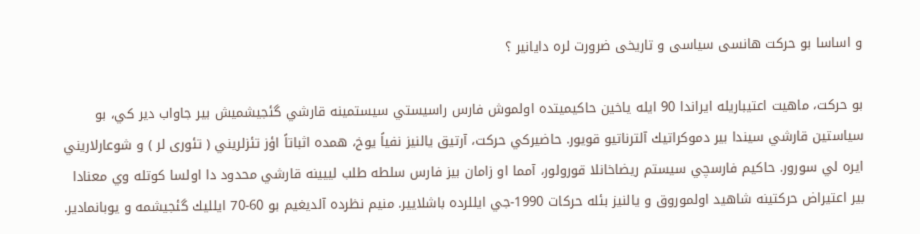و اساسا بو حرکت هانسی سیاسی و تاریخی ضرورت لره دایانیر ؟

بو حركت، ماهيت اعتيباريله ايراندا 90 ايله ياخين حاكيميتده اولموش فارس راسيستي سيستمينه قارشي گئجيشمیش بير جاواب دير كي، بو سياستين قارشي سيندا بير دموكراتيك آلترناتيو قويور. حاضيركي حركت، آرتيق يالنيز نفياً يوخ، همده اثباتاً اؤز تئزلريني ( تئوری لر ) و شوعارلاريني ايره لي سورور. حاكيم فارسچي سيستم ريضاخانلا قورولور، آمما او زامان بيز فارس سلطه طلب لييينه قارشي محدود دا اولسا كوتله وي معنادا بير اعتيراض حركتينه شاهيد اولموروق و يالنيز بئله حركات 1990-جي ايللرده باشلايير. منيم نظرده آلديغيم بو 60-70 ايلليك گئجيشمه و یوبانمادير.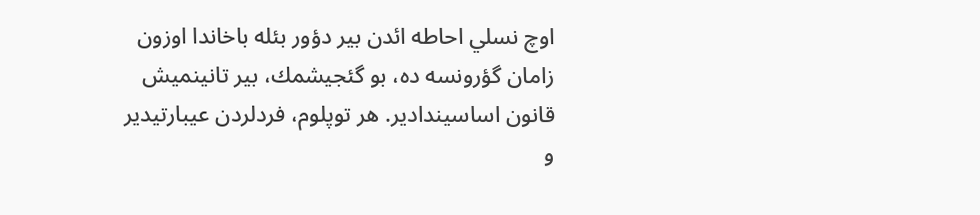اوچ نسلي احاطه ائدن بير دؤور بئله باخاندا اوزون زامان گؤرونسه ده، بو گئجيشمك، بير تانينميش قانون اساسيندادير. هر توپلوم، فردلردن عيبارتيدير و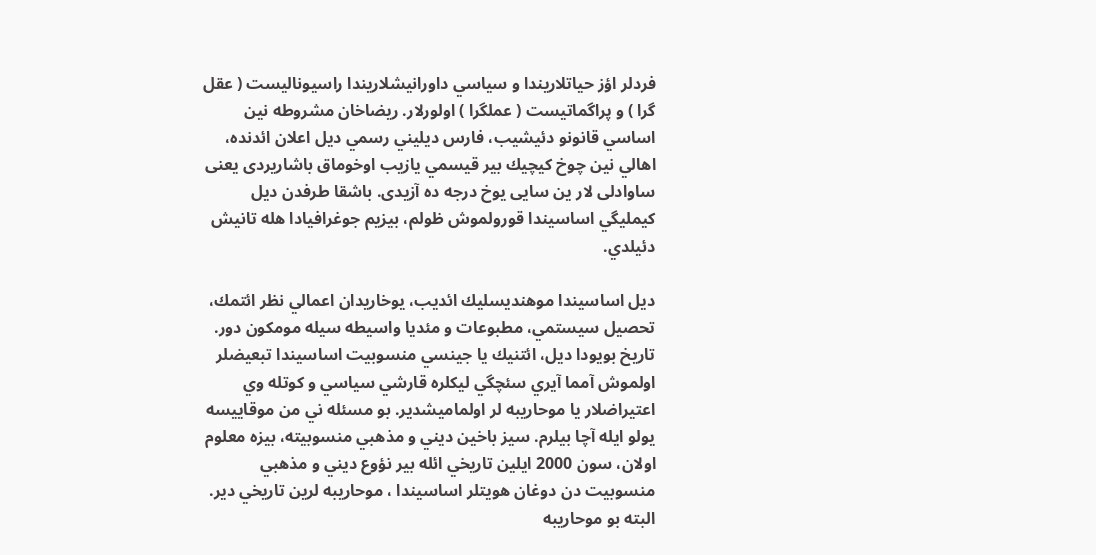فردلر اؤز حياتلاريندا و سياسي داورانيشلاريندا راسيوناليست ( عقل گرا ) و پراگماتيست ( عملگرا ) اولورلار. ريضاخان مشروطه نين اساسي قانونو دئيشيب، فارس ديليني رسمي ديل اعلان ائدنده، اهالي نين چوخ كيچيك بير قيسمي يازيب اوخوماق باشاریردی یعنی ساوادلی لار ین سایی یوخ درجه ده آزیدی. باشقا طرفدن ديل كيمليگي اساسيندا قورولموش ظولم، بيزيم جوغرافيادا هله تانيش دئيلدي.

ديل اساسيندا موهنديسليك ائديب، يوخاريدان اعمالي نظر ائتمك، تحصيل سيستمي، مطبوعات و مئديا واسيطه سيله مومكون دور. تاريخ بويودا ديل، ائتنيك يا جينسي منسوبيت اساسيندا تبعيضلر اولموش آمما آيري سئچگي ليكلره قارشي سياسي و كوتله وي اعتيراضلار يا موحاريبه لر اولماميشدير. بو مسئله ني من موقاييسه يولو ايله آچا بيلرم. سيز باخين ديني و مذهبي منسوبيته، بيزه معلوم اولان، سون 2000 ايلين تاريخي ائله بير نؤوع ديني و مذهبي منسوبيت دن دوغان هويتلر اساسيندا ، موحاريبه لرين تاريخي دير. البته بو موحاريبه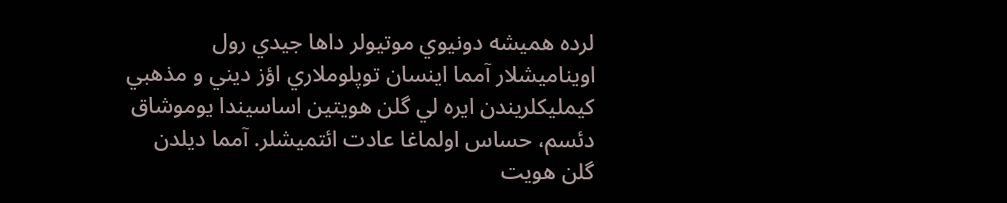لرده هميشه دونيوي موتيولر داها جيدي رول اويناميشلار آمما اينسان توپلوملاري اؤز ديني و مذهبي كيمليكلريندن ايره لي گلن هويتين اساسيندا يوموشاق دئسم، حساس اولماغا عادت ائتميشلر. آمما ديلدن گلن هويت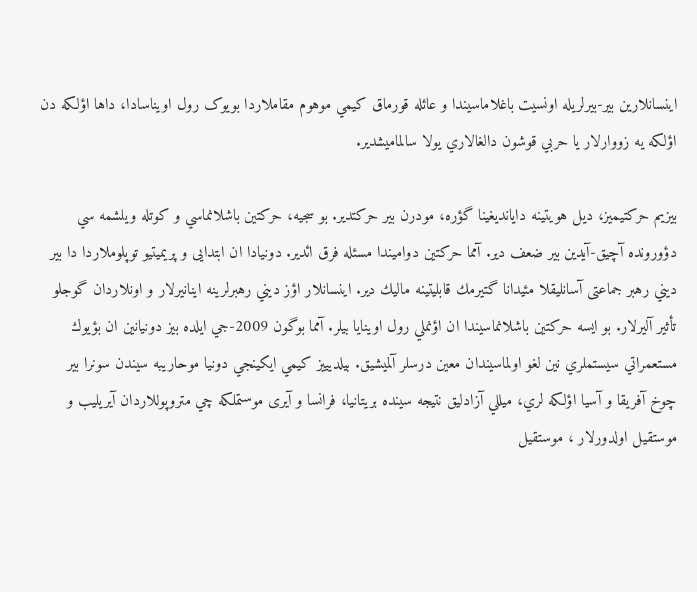اينسانلارين بير-بيرلريله اونسيت باغلاماسيندا و عائله قورماق كيمي موهوم مقاملاردا بویوک رول اويناسادا، داها اؤلكه دن اؤلكه يه زووارلار يا حربي قوشون دالغالاري يولا سالماميشدير.

بيزيم حركتيميز، ديل هويتينه دايانديغينا گؤره، مودرن بير حركتدير. بو سجيه، حركتين باشلانماسي و كوتله ويلشمه سي دؤورونده آچيق-آيدين بير ضعف دير. آمما حركتين دواميندا مسئله فرق ائدير. دونيادا ان ابتدایی و پريميتيو توپلوملاردا دا بير ديني رهبر جماعتی آسانليقلا مئيدانا گتيرمك قابليتينه ماليك دير. اينسانلار اؤز ديني رهبرلرينه اينانيرلار و اونلاردان گوجلو تأثير آليرلار. بو ايسه حركتين باشلانماسيندا ان اؤنملي رول اوينايا بيلر. آمما بوگون 2009-جي ايلده بيز دونيانين ان بؤيوك مستعمراتي سيستملري نين لغو اولماسيندان معين درسلر آلميشيق. بيلديیيز كيمي ايكينجي دونيا موحاريبه سيندن سونرا بير چوخ آفريقا و آسيا اؤلكه لري، ميللي آزادليق نتيجه سينده بريتانيا، فرانسا و آیری موستملكه چي متروپوللاردان آيريليب و موستقيل اولدورلار ، موستقيل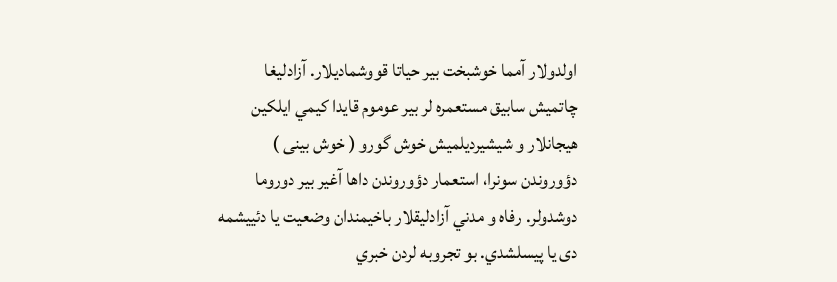اولدولار آمما خوشبخت بير حياتا قووشماديلار. آزادليغا چاتميش سابيق مستعمره لر بير عوموم قايدا كيمي ايلكين هيجانلار و شيشيرديلميش خوش گورو ( خوش بینی ) دؤوروندن سونرا، استعمار دؤوروندن داها آغير بير دوروما دوشدولر. رفاه و مدني آزادليقلار باخيمندان وضعيت يا دئییشمه دی يا پيسلشدي. بو تجروبه لردن خبري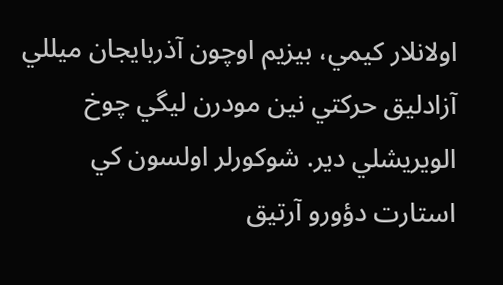اولانلار كيمي، بيزيم اوچون آذربايجان ميللي آزادليق حركتي نين مودرن ليگي چوخ الويريشلي دير. شوكورلر اولسون كي استارت دؤورو آرتيق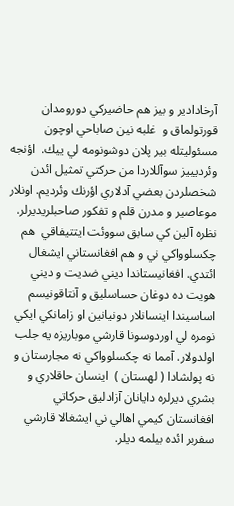آرخادادير و بيز هم حاضيركي دورومدان قورتولماق و  غلبه نين صاباحي اوچون  مسئوليتله بير پلان دوشونومه لي ييك.  اؤنجه وئرديييز سوآللاردا من حركتي تمثيل ائدن شخصلردن بعضي آدلاري اؤرنك وئرديم. اونلار  موعاصير و مدرن قلم و تفكور صاحبلريديرلر. نظره آلين كي سابق سووئت ايتتيفاقي  هم چكسلوواكي ني و هم افغانستاني ايشغال ائتدي. افغانيستاندا ديني ضديت و ديني هويت ده دوغان حساسليق و آنتاقونيسم اساسيندا اينسانلار دونيانين او زامانكي ايكي نومره لي اوردوسونا قارشي موباريزه يه جلب اولدولار. آمما نه چكسلوواكي نه مجارستان و نه پولشادا ( لهستان )  اينسان حاقلاري و بشري ديرلره دايانان آزادليق حركاتي افغانستان كيمي اهالي ني ايشغالا قارشي سفربر ائده بيلمه ديلر.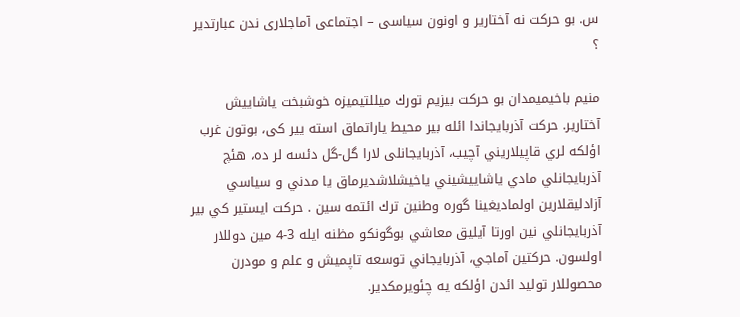س. بو حرکت نه آختاریر و اونون سیاسی – اجتماعی آماجلاری ندن عبارتدیر ؟

منيم باخيميمدان بو حركت بيزيم تورك ميللتيميزه خوشبخت ياشاييش آختارير. حركت آذربايجاندا ائله بير محيط یاراتماق استه ییر کی، بوتون غرب اؤلكه لري قاپيلاريني آچيب، آذربایجانلی لارا گل-گل دئسه لر ده، هئچ آذربايجانلي مادي ياشاييشيني ياخيشلاشديرماق يا مدني و سياسي آزادليقلارين اولماديغينا گوره وطنين ترك ائتمه سين . حركت ايستير كي بير آذربايجانلي نين اورتا آيليق معاشي بوگونكو مظنه ايله 3-4 مين دوللار اولسون. حركتين آماجي، آذربايجاني توسعه تاپمیش و علم و مودرن محصوللار توليد ائدن اؤلكه يه چئويرمكدير.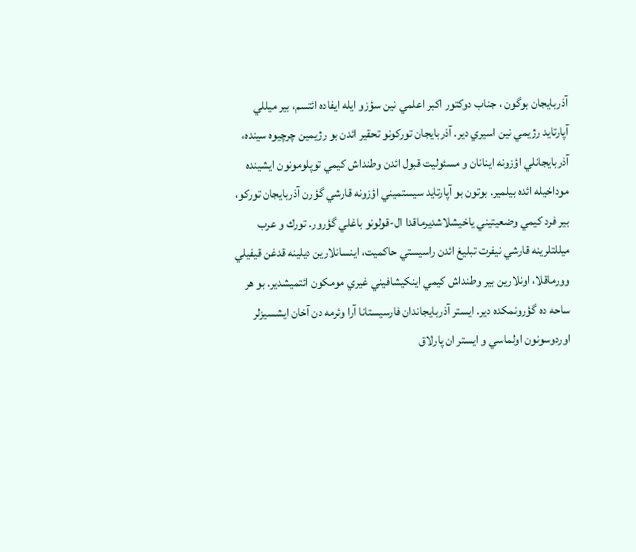آذربايجان بوگون ، جناب دوكتور اكبر اعلمي نين سؤزو ايله ايفاده ائتسم، بير ميللي آپارتايد رژيمي نين اسيري دير. آذربايجان توركونو تحقير ائدن بو رژيمين چرچيوه سينده، آذربايجانلي اؤزونه اينانان و مسئوليت قبول ائدن وطنداش كيمي توپلومونون ايشينده موداخيله ائده بيلمير. بوتون بو آپارتايد سيستميني اؤزونه قارشي گؤرن آذربايجان توركو، بير فرد كيمي وضعيتيني ياخيشلاشديرماقدا ال-قولونو باغلي گؤرور. تورك و عرب ميللتلرينه قارشي نيفرت تبليغ ائدن راسيستي حاكميت، اينسانلارين ديلينه قدغن قيفيلي وورماقلا، اونلارين بير وطنداش كيمي اينكيشافيني غيري مومكون ائتميشدير. بو هر ساحه ده گؤرونمكده دير. ايستر آذربايجاندان فارسيستانا آرا وئرمه دن آخان ايشسيزلر اوردوسونون اولماسي و ايستر ان پارلاق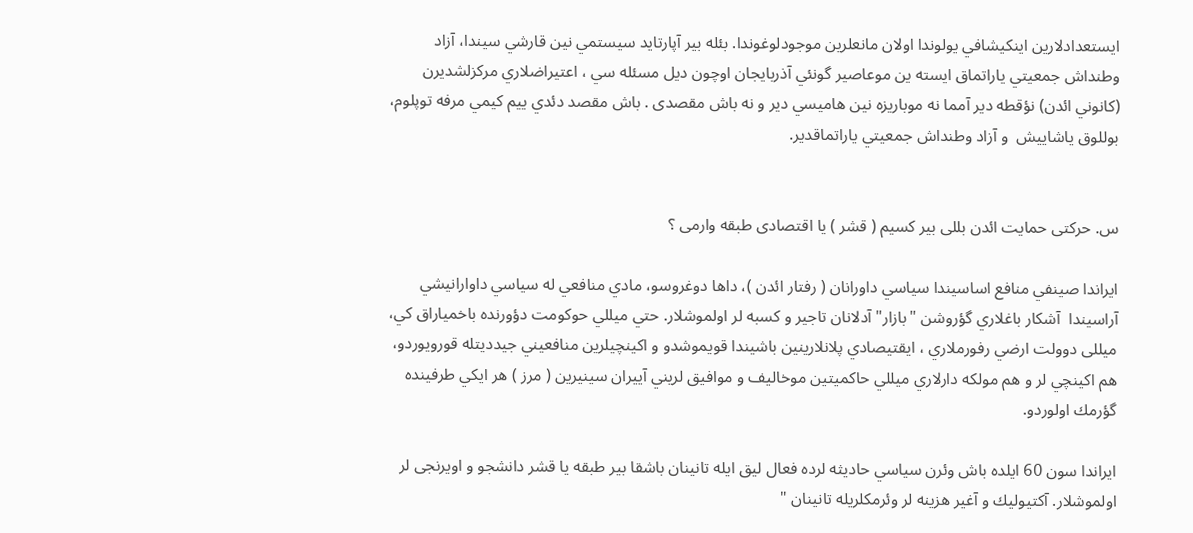ايستعدادلارين اينكيشافي يولوندا اولان مانعلرين موجودلوغوندا. بئله بير آپارتايد سيستمي نين قارشي سيندا، آزاد وطنداش جمعيتي ياراتماق ايسته ين موعاصير گونئي آذربايجان اوچون ديل مسئله سي ، اعتيراضلاري مركزلشديرن (كانوني ائدن) نؤقطه دير آمما نه موباريزه نين هاميسي دير و نه باش مقصدی . باش مقصد دئدي ييم كيمي مرفه توپلوم، بوللوق ياشاييش  و آزاد وطنداش جمعيتي ياراتماقدير.


س. حرکتی حمایت ائدن بللی بیر کسیم ( قشر ) یا اقتصادی طبقه وارمی ؟

ايراندا صينفي منافع اساسيندا سياسي داورانان ( رفتار ائدن )، داها دوغروسو، مادي منافعي له سياسي داوارانيشي آراسيندا  آشكار باغلاري گؤروشن "بازار" آدلانان تاجير و كسبه لر اولموشلار. حتي ميللي حوكومت دؤورنده باخمياراق كي، میللی دوولت ارضي رفورملاري ، ايقتيصادي پلانلارينين باشيندا قويموشدو و اكينچيلرين منافعيني جيدديتله قورویوردو، هم اكينچي لر و هم مولكه دارلاري ميللي حاكميتين موخاليف و موافيق لريني آييران سينيرين ( مرز ) هر ايكي طرفینده گؤرمك اولوردو.

ايراندا سون 60 ايلده باش وئرن سياسي حاديثه لرده فعال ليق ايله تانينان باشقا بير طبقه یا قشر دانشجو و اویرنجی لر اولموشلار. آكتيوليك و آغير هزينه لر وئرمكلريله تانينان "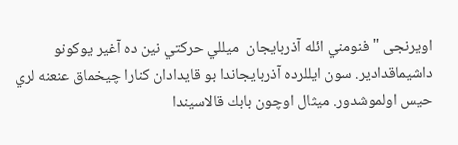اویرنجی " فنومني ائله آذربايجان  ميللي حركتي نين ده آغير يوكونو داشيماقدادير. سون ايللرده آذربايجاندا بو قايدادان كنارا چيخماق عنعنه لري حيس اولموشدور. ميثال اوچون بابك قالاسيندا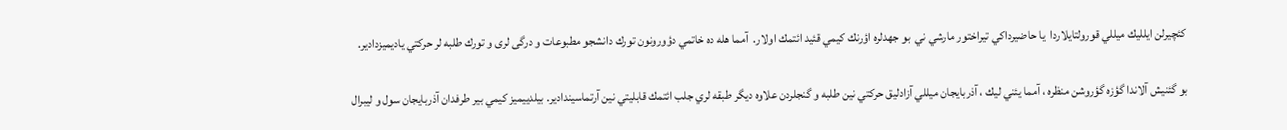كئچيرلن ايلليك ميللي قورولتايلاردا  يا حاضيرداكي تيراختور مارشي ني  بو جهدلره اؤرنك كيمي قئيد ائتمك اولار.  آمما هله ده خاتمي دؤورونون تورك دانشجو مطبوعات و درگی لری و تورك طلبه لر حركتي ياديميزدادير.

بو گئنيش آلاندا گؤزه گؤروشن منظره ، آمما يئني ليك ، آذربايجان ميللي آزادليق حركتي نين طلبه و گنجلردن علاوه ديگر طبقه لري جلب ائتمك قابليتي نين آرتماسيندادير. بيلدييميز كيمي بير طرفدان آذربايجان سول و ليبرال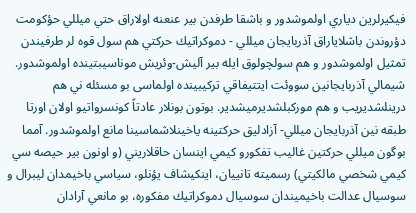فيكيرلرين دياري اولموشدور و باشقا طرفدن بير عنعنه اولاراق حتي ميللي حؤكومت دؤروندن باشلاياراق آذربايجان ميللي - دموكراتيك حركتي هم سول قوه لر طرفيندن تمثيل اولموشدور و هم سولچولوق ایله بير آليش-وئريش موناسيبتينده اولموشدور. شيمالي آذربايجانين سووئت ايتتيفاقي تركيبينده اولماسی بو مسئله ني هم درينلشديريب و هم موركبلشديرميشدير. بوتون بونلار عادتاً كونسرواتيو اولان اورتا طبقه نين آذربايجان ميللي- آزادليق حركتينه ياخينلاشماسينا مانع اولموشدور. آمما بوگون ميللي حركتين غاليب تفكورو كيمي اينسان حاقلاريني (و اونون بير حيصه سي كيمي شخصي مالكيتي) رسميته تانیيان، اينكيشاف يؤنلو، سياسي باخيمدان ليبرال و سوسيال عدالت باخيميندان سوسيال دموكراتيك مفكوره، بو مانعي آرادان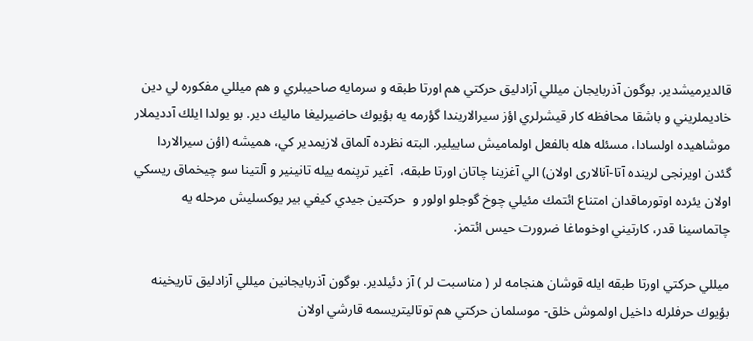قالديرميشدير. بوگون آذربايجان ميللي آزادليق حركتي هم اورتا طبقه و سرمايه صاحيبلري و هم ميللي مفكوره لي دين خاديملريني و باشقا محافظه کار قيشرلري اؤز سيرالاريندا گؤرمه يه بؤيوك حاضيرليغا ماليك دير. بو يولدا ايلك آدديملار موشاهيده اولسادا، مسئله هله بالفعل اولماميش ساييلير. البته نظرده آلماق لازيمدير كي، هميشه (اؤن سيرالاردا گئدن اویرنجی لرینده آتا-آنالاری اولان) الي آغزينا چاتان اورتا طبقه،  آغير ترپنمه ييله تانينير و آلتينا سو چيخماق ريسكي اولان يئرده اوتورماقدان امتناع ائتمك مئيلي چوخ گوجلو اولور و  حركتين جيدي كيفي بير يوكسليش مرحله يه چاتماسينا قدر، كارتيني اوخوماغا ضرورت حيس ائتمز.

ميللي حركتي اورتا طبقه ايله قوشان هنجامه لر ( مناسبت لر ) آز دئيلدير. بوگون آذربايجانين ميللي آزادليق تاریخینه بؤيوك حرفلرله داخيل اولموش خلق- موسلمان حركتي هم توتاليتريسمه قارشي اولان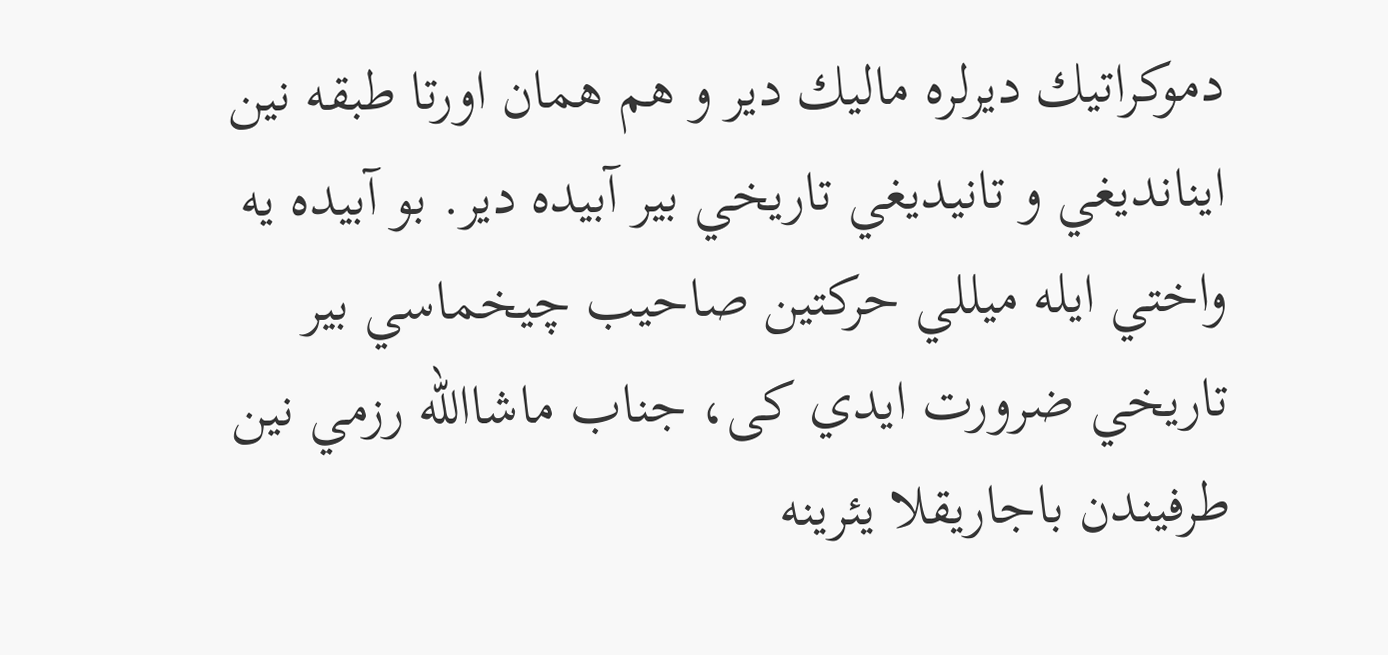دموكراتيك ديرلره ماليك دير و هم همان اورتا طبقه نين اينانديغي و تانيديغي تاريخي بير آبيده دير. بو آبيده يه واختي ایله ميللي حركتين صاحيب چيخماسي بير تاريخي ضرورت ايدي کی، جناب ماشاالله رزمي نين طرفيندن باجاريقلا يئرينه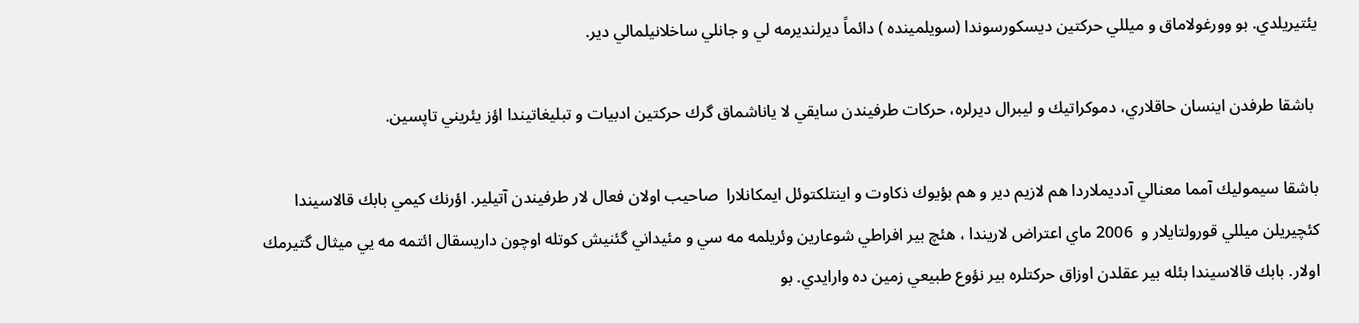يئتيريلدي. بو وورغولاماق و ميللي حركتين ديسكورسوندا (سویلمینده ) دائماً ديرلنديرمه لي و جانلي ساخلانيلمالي دير.

 باشقا طرفدن اينسان حاقلاري، دموكراتيك و ليبرال ديرلره، حركات طرفيندن سايقي لا ياناشماق گرك حركتين ادبيات و تبليغاتيندا اؤز يئريني تاپسين.

باشقا سيموليك آمما معنالي آدديملاردا هم لازيم دير و هم بؤيوك ذكاوت و اينتلكتوئل ايمكانلارا  صاحيب اولان فعال لار طرفيندن آتيلير. اؤرنك كيمي بابك قالاسيندا كئچيريلن ميللي قورولتايلار و  2006 ماي اعتراض لاریندا ، هئچ بير افراطي شوعارين وئريلمه مه سي و مئيداني گئنيش كوتله اوچون داريسقال ائتمه مه يي ميثال گتيرمك اولار. بابك قالاسيندا بئله بير عقلدن اوزاق حركتلره بير نؤوع طبيعي زمين ده وارايدي. بو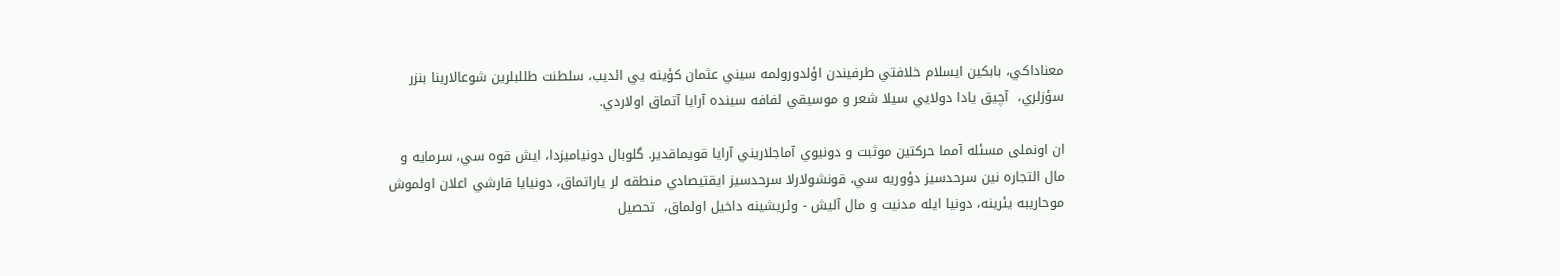معناداكي، بابكين ايسلام خلافتي طرفيندن اؤلدورولمه سيني عثمان كؤينه يي ائديب، سلطنت طللبلرين شوعالارينا بنزر سؤزلري،  آچيق يادا دولايي سيلا شعر و موسيقي لفافه سينده آرايا آتماق اولاردي.

ان اونملی مسئله آمما حركتين موثبت و دونيوي آماجلاريني آرايا قويماقدير. گلوبال دونياميزدا، ايش قوه سي، سرمايه و مال التجاره نين سرحدسيز دؤوريه سي، قونشولارلا سرحدسيز ايقتيصادي منطقه لر ياراتماق، دونيايا قارشي اعلان اولموش موحاريبه يئرينه، دونيا ايله مدنيت و مال آليش - وئريشينه داخيل اولماق،  تحصيل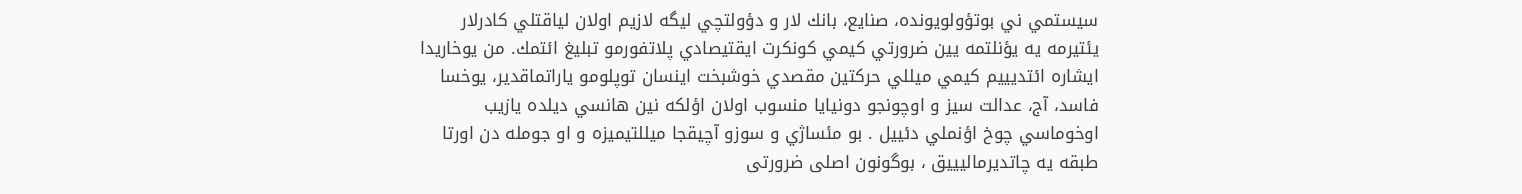سيستمي ني بوتؤولويونده، صنايع، بانك لار و دؤولتچي ليگه لازيم اولان لياقتلي كادرلار يئتيرمه يه يؤنلتمه يين ضرورتي كيمي كونكرت ايقتيصادي پلاتفورمو تبليغ ائتمك. من يوخاريدا ايشاره ائتديييم كيمي ميللي حركتين مقصدي خوشبخت اينسان توپلومو ياراتماقدير، يوخسا فاسد، آج، عدالت سيز و اوچونجو دونيايا منسوب اولان اؤلكه نين هانسي ديلده يازيب اوخوماسي چوخ اؤنملي دئيیل . بو مئساژي و سوزو آچیقجا میللتيميزه و او جومله دن اورتا طبقه يه چاتديرماليييق ، بوگونون اصلی ضرورتی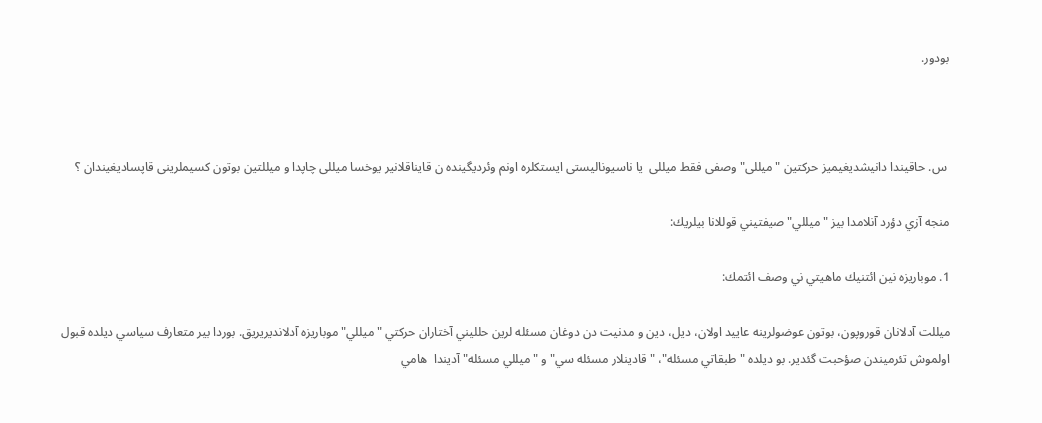بودور.



 س. حاقيندا دانيشديغيميز حرکتین "میللی" وصفی فقط میللی  یا ناسیونالیستی ایستکلره اونم وئردیگینده ن قایناقلانیر یوخسا میللی چاپدا و میللتین بوتون کسیملرینی قاپسادیغیندان ؟

منجه آزي دؤرد آنلامدا بيز "ميللي" صيفتيني قوللانا بيلريك:

1. موباريزه نين ائتنيك ماهيتي ني وصف ائتمك:

ميللت آدلانان قوروپون، بوتون عوضولرينه عاييد اولان، ديل، دين و مدنيت دن دوغان مسئله لرين حلليني آختاران حركتي "ميللي" موباريزه آدلانديريريق. بوردا بير متعارف سياسي ديلده قبول اولموش تئرميندن صؤحبت گئدير. بو ديلده "طبقاتي مسئله"، "قادينلار مسئله سي" و "ميللي مسئله" آديندا  هامي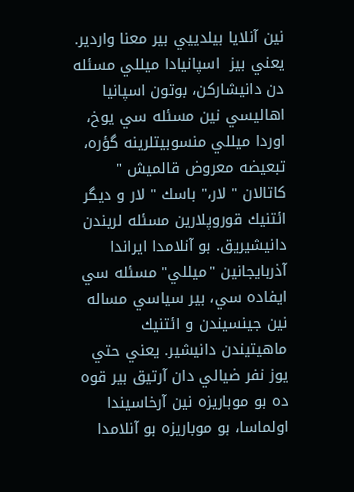نين آنلايا بيلديیي بير معنا واردير. يعني بيز  اسپانيادا ميللي مسئله دن دانيشاركن، بوتون اسپانيا اهاليسي نين مسئله سي يوخ، اوردا ميللي منسوبيتلرينه گؤره، تبعيضه معروض قالمیش " كاتالان " لار،" باسك " لار و ديگر ائتنيك قوروپلارين مسئله لريندن دانيشيريق. بو آنلامدا ايراندا آذربايجانين "ميللي" مسئله سي ايفاده سي، بير سياسي مساله نین جينسيندن و ائتنيك ماهيتيندن دانيشير. يعني حتي يوز نفر ضيالي دان آرتيق بير قوه ده بو موباريزه نين آرخاسيندا اولماسا، بو موباريزه بو آنلامدا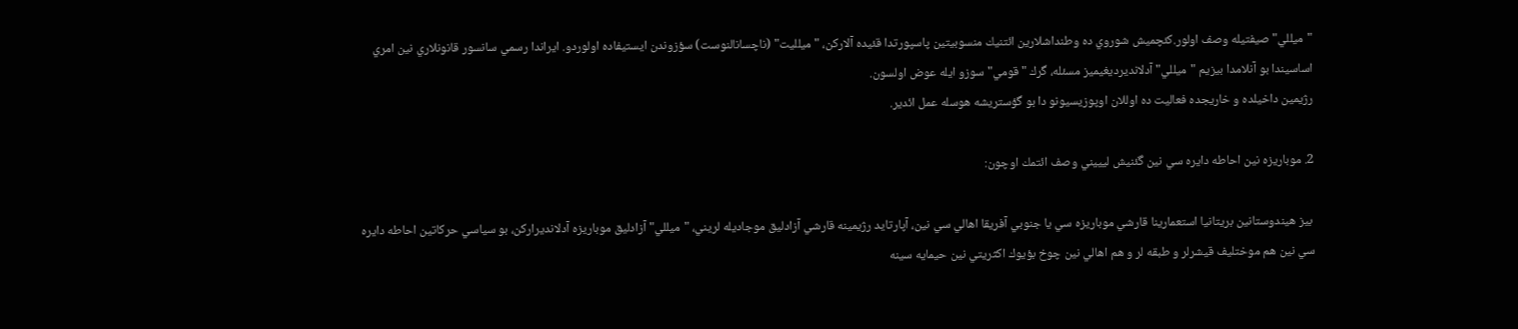"ميللي" صيفتيله وصف اولور.كئچميش شوروي ده وطنداشلارين ائتنيك منسوبيتين پاسپورتدا قئيده آلاركن، "ميلليت" (ناچسانالنوست) سؤزوندن ايستيفاده اولوردو. ايراندا رسمي سانسور قانونلاري نين امري اساسيندا بو آنلامدا بيزيم "ميللي" آدلانديرديغيميز مسئله، گرك "قومي" سوزو ايله عوض اولسون.
رژيمين داخيلده و خاريجده فعاليت ده اوللان اوپوزيسيونو دا بو گؤستريشه هوسله عمل ائدير.

2. موباريزه نين احاطه دايره سي نين گئنيش ليييني وصف ائتمك اوچون:

 بيز هيندوستانين بريتانيا استعمارينا قارشي موباريزه سي يا جنوبي آفريقا اهالي سي نين، آپارتايد رژيمينه قارشي آزادليق موجاديله لريني، "ميللي" آزادليق موباريزه آدلانديراركن، بو سياسي حركاتين احاطه دايره سي نين هم موختليف قيشرلر و طبقه لر و هم اهالي نين چوخ بؤيوك اكثريتي نين حيمايه سينه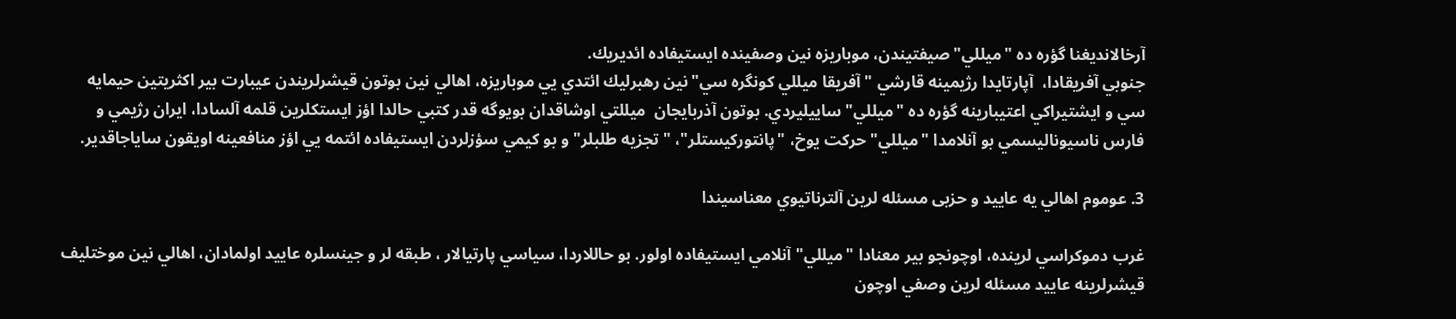آرخالانديغنا گؤره ده "ميللي" صيفتيندن، موباريزه نين وصفينده ايستيفاده ائديريك.
جنوبي آفريقادا،  آپارتايدا رژيمينه قارشي "آفريقا ميللي كونگره سي"نين رهبرليك ائتدي يي موباريزه، اهالي نين بوتون قيشرلريندن عيبارت بير اكثريتين حيمايه سي و ايشتيراكي اعتيبارينه گؤره ده "ميللي" ساييليردي. بوتون آذربايجان  ميللتي اوشاقدان بویوگه قدر كتبي حالدا اؤز ايستكلرين قلمه آلسادا، ايران رژيمي و فارس ناسيوناليسمي بو آنلامدا "ميللي" حركت يوخ، "پانتوركيستلر"، "تجزيه طلبلر" و بو كيمي سؤزلردن ايستيفاده ائتمه يي اؤز منافعينه اويقون ساياجاقدير.

3. عوموم اهالي يه عاييد و حزبی مسئله لرين آلترناتيوي معناسيندا

غرب دموكراسي لرينده، اوچونجو بير معنادا "ميللي" آنلامي ايستيفاده اولور. بو حاللاردا، سياسي پارتيالار ، طبقه لر و جينسلره عاييد اولمادان، اهالي نين موختليف قيشرلرينه عاييد مسئله لرين وصفي اوچون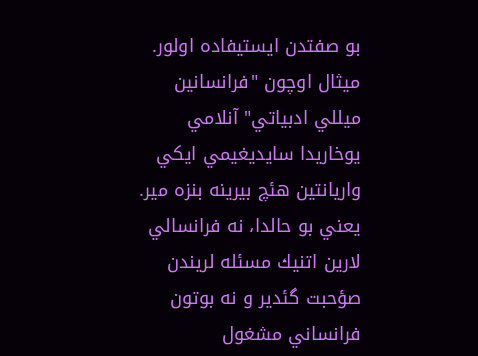بو صفتدن ايستيفاده اولور. ميثال اوچون "فرانسانين ميللي ادبياتي" آنلامي يوخاريدا سايديغيمي ايكي واريانتين هئچ بيرينه بنزه مير. يعني بو حالدا، نه فرانسالي لارين اتنيك مسئله لريندن صؤحبت گئدير و نه بوتون فرانساني مشغول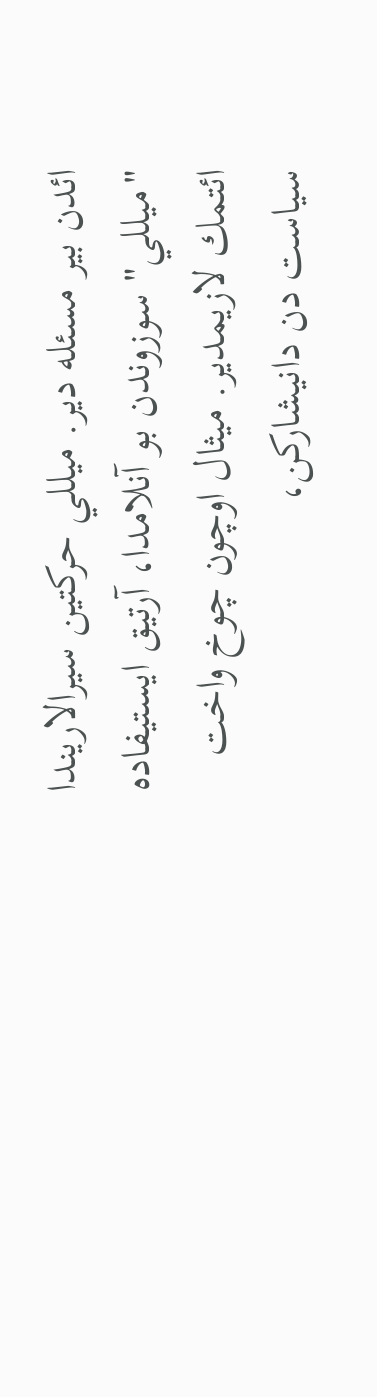ائدن بير مسئله دير. ميللي حركتين سيرالاريندا "ميللي" سوزوندن بو آنلامدا، آرتيق ايستيفاده ائتمك لازيمدير. ميثال اوچون چوخ واخت سياست دن دانيشاركن،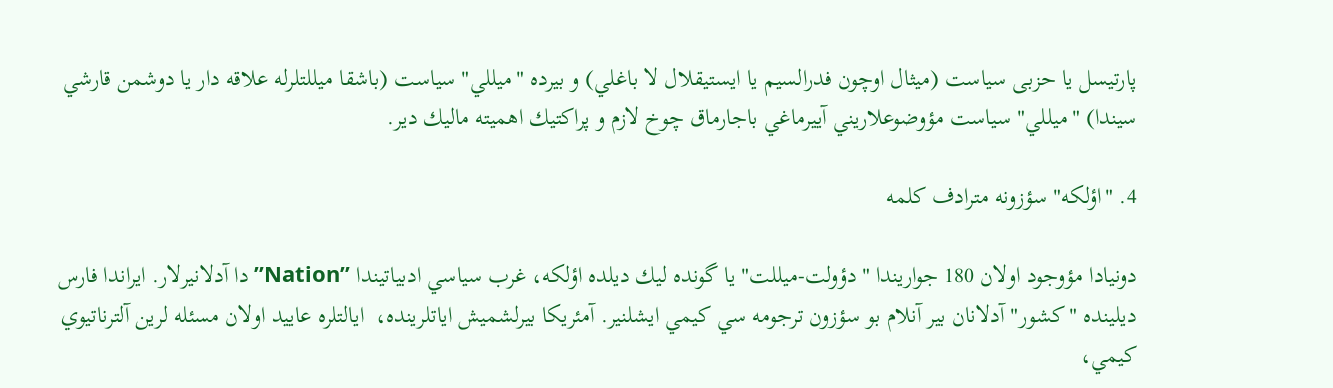پارتيسل یا حزبی سياست (ميثال اوچون فدرالسيم يا ايستيقلال لا باغلي) و بيرده "ميللي" سياست (باشقا ميللتلرله علاقه دار يا دوشمن قارشي سيندا) "ميللي" سياست مؤوضوعلاريني آييرماغي باجارماق چوخ لازم و پراكتيك اهميته ماليك دير.

4. "اؤلكه" سؤزونه مترادف کلمه

دونيادا مؤوجود اولان 180 جواريندا "دؤولت-ميللت" يا گونده ليك ديلده اؤلكه، غرب سياسي ادبياتيندا ”Nation” دا آدلانيرلار. ايراندا فارس ديلينده "كشور" آدلانان بير آنلام بو سؤزون ترجومه سي كيمي ايشلنير. آمئريكا بيرلشميش ایاتلرینده،  ایالتلره عاييد اولان مسئله لرين آلترناتيوي كيمي،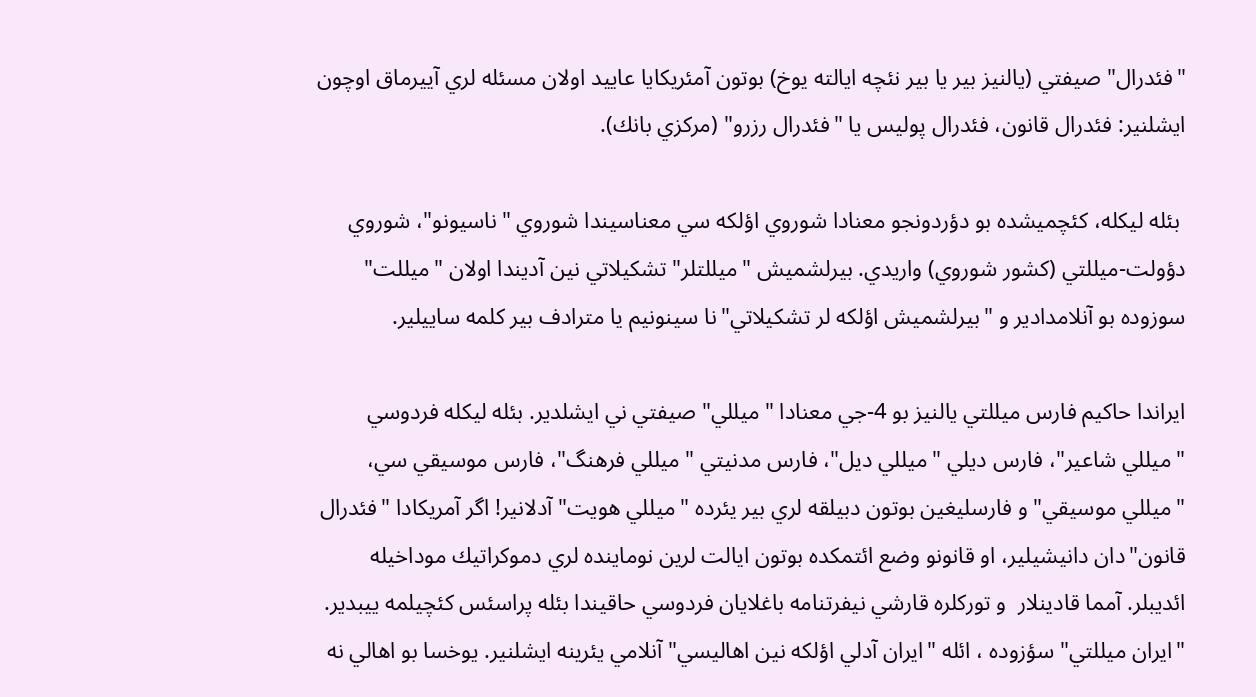"فئدرال" صيفتي (يالنيز بير يا بير نئچه ایالته يوخ) بوتون آمئريكايا عاييد اولان مسئله لري آييرماق اوچون ايشلنير: فئدرال قانون، فئدرال پوليس يا "فئدرال رزرو" (مركزي بانك).

 بئله ليكله، كئچميشده بو دؤردونجو معنادا شوروي اؤلكه سي معناسيندا شوروي "ناسيونو"، شوروي دؤولت-ميللتي (كشور شوروي) واريدي. بيرلشميش "ميللتلر" تشكيلاتي نين آديندا اولان "ميللت" سوزوده بو آنلامدادير و "بيرلشميش اؤلكه لر تشكيلاتي"نا سينونيم یا مترادف بير کلمه ساييلير.

ايراندا حاكيم فارس ميللتي يالنيز بو 4-جي معنادا "ميللي" صيفتي ني ايشلدير. بئله ليكله فردوسي "ميللي شاعير"، فارس ديلي "ميللي ديل"، فارس مدنيتي "ميللي فرهنگ"، فارس موسيقي سي، "ميللي موسيقي" و فارسليغين بوتون دبيلقه لري بير يئرده "ميللي هويت" آدلانير! اگر آمريكادا "فئدرال قانون"دان دانيشيلير، او قانونو وضع ائتمكده بوتون ایالت لرين نوماينده لري دموكراتيك موداخيله ائديبلر. آمما قادينلار  و توركلره قارشي نيفرتنامه باغلايان فردوسي حاقيندا بئله پراسئس كئچيلمه ييبدير.  "ايران ميللتي" سؤزوده ، ائله "ايران آدلي اؤلكه نين اهاليسي" آنلامي يئرينه ايشلنير. يوخسا بو اهالي نه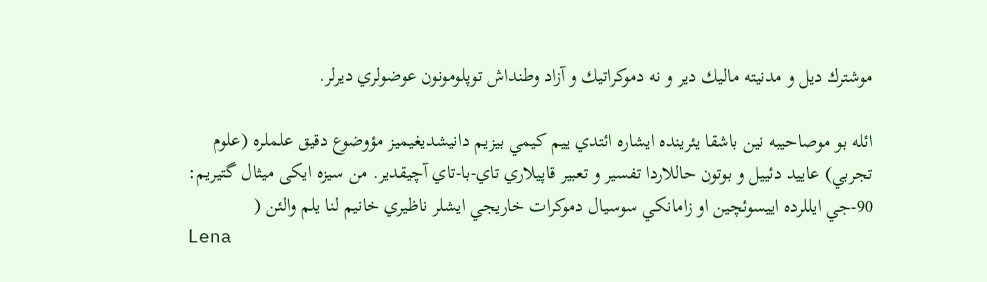موشترك ديل و مدنيته ماليك دير و نه دموكراتيك و آزاد وطنداش توپلومونون عوضولري ديرلر.

ائله بو موصاحيبه نين باشقا يئرينده ايشاره ائتدي ييم كيمي بيزيم دانيشديغيميز مؤوضوع دقيق علملره (علوم تجربي) عاييد دئيیل و بوتون حاللاردا تفسير و تعبير قاپيلاري تاي-با-تاي آچيقدير. من سيزه ایکی ميثال گتيريم: 90-جي ايللرده اييسوئچين او زامانكي سوسيال دموكرات خاريجي ايشلر ناظيري خانيم لنا يلم والئن (
Lena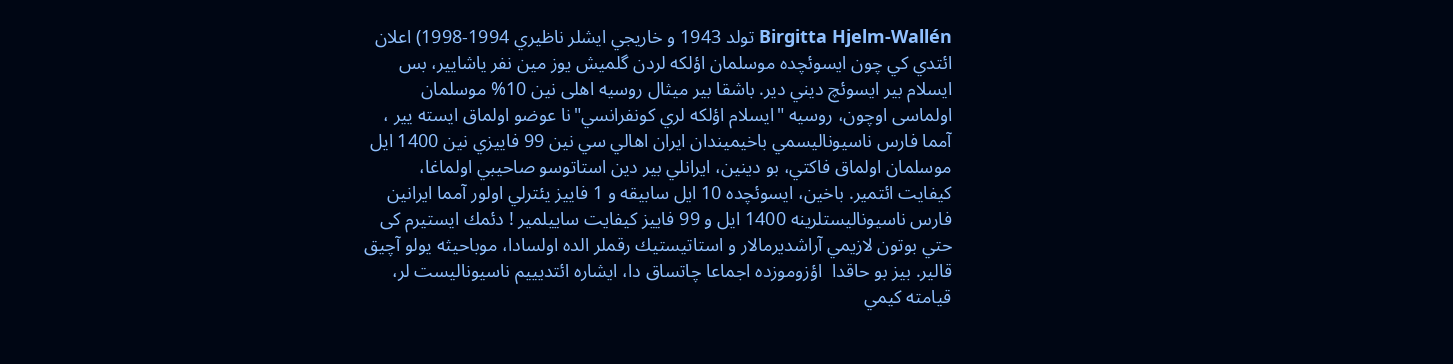Birgitta Hjelm-Wallén تولد 1943 و خاريجي ايشلر ناظيري 1994-1998) اعلان ائتدي كي چون ايسوئچده موسلمان اؤلكه لردن گلميش يوز مين نفر ياشايير، بس ايسلام بير ايسوئچ ديني دير. باشقا بير ميثال روسيه اهلی نین 10% موسلمان اولماسی اوچون، روسیه "ايسلام اؤلكه لري كونفرانسي"نا عوضو اولماق ايسته ییر ، آمما فارس ناسيوناليسمي باخيميندان ايران اهالي سي نين 99 فاييزي نين 1400 ايل موسلمان اولماق فاكتي، بو دينين، ايرانلي بير دين استاتوسو صاحيبي اولماغا، كيفايت ائتمير. باخين، ايسوئچده 10 ايل سابيقه و 1 فاييز يئترلي اولور آمما ايرانين فارس ناسيوناليستلرينه 1400 ايل و 99 فاييز كيفايت ساييلمير ! دئمك ايستيرم كی حتي بوتون لازيمي آراشديرمالار و استاتيستيك رقملر الده اولسادا، موباحيثه يولو آچيق قالير. بيز بو حاقدا  اؤزوموزده اجماعا چاتساق دا، ايشاره ائتديييم ناسيوناليست لر، قيامته كيمي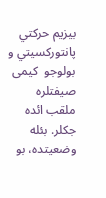بيزيم حركتي پانتوركسيتي و  بولوجو  کیمی صيفتلره ملقب ائده جكلر. بئله وضعيتده، بو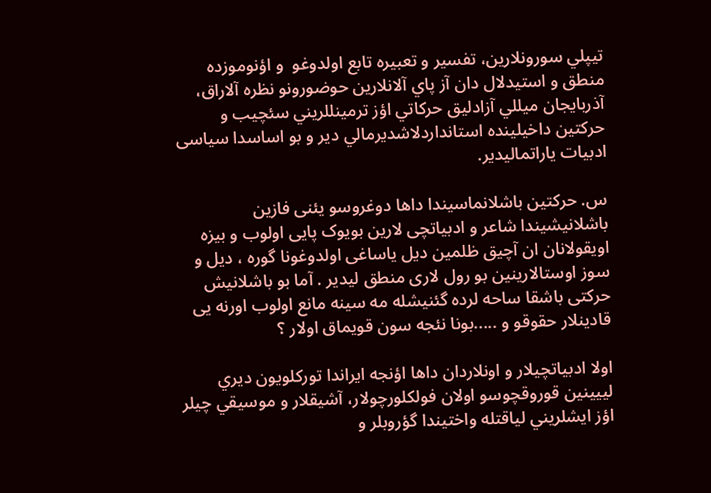تيپلي سورونلارين، تفسير و تعبيره تابع اولدوغو  و اؤنوموزده منطق و استيدلال دان آز پاي آلانلارين حوضورونو نظره آلاراق، آذربايجان ميللي آزادليق حركاتي اؤز ترمينللريني سئچيب و حركتين داخيلينده استانداردلاشديرمالي دير و بو اساسدا سیاسی ادبیات یاراتمالیدیر.

س. حرکتین باشلانماسیندا داها دوغروسو یئنی فازین باشلانیشیندا شاعر و ادبیاتچی لارین بویوک پایی اولوب و بیزه اویقولانان ان آچیق ظلمین دیل یاساغی اولدوغونا گوره ، دیل و سوز اوستالارینین بو رول لاری منطق لیدیر . آما بو باشلانیش حرکتی باشقا ساحه لرده گئنیشله مه سینه مانع اولوب اورنه یی قادینلار حقوقو و .....بونا نئجه سون قویماق اولار ؟

اولا ادبياتچيلار و اونلاردان داها اؤنجه ايراندا توركلويون ديري لييينين قوروقچوسو اولان فولكلورچولار، آشيقلار و موسيقي چيلر اؤز ايشلريني لياقتله واختيندا گؤروبلر و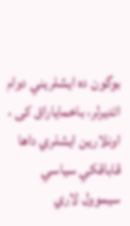بوگون ده ايشلريني دوام ائديرلر، باخمایاراق کی ، اونلارين ايشلري داها قاباقكي سياسي سيموول لاري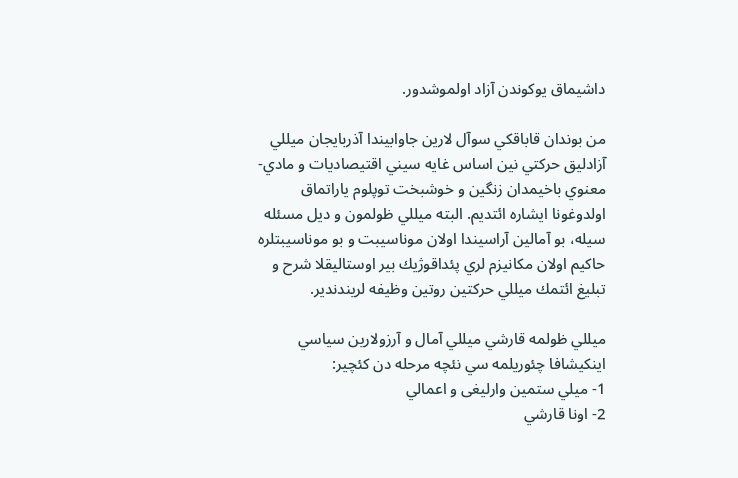داشيماق يوكوندن آزاد اولموشدور.

من بوندان قاباقكي سوآل لارين جاوابيندا آذربايجان ميللي آزادليق حركتي نين اساس غايه سيني اقتيصاديات و مادي-معنوي باخيمدان زنگين و خوشبخت توپلوم ياراتماق اولدوغونا ايشاره ائتديم. البته ميللي ظولمون و ديل مسئله سيله، بو آمالين آراسيندا اولان موناسيبت و بو موناسيبتلره حاكيم اولان مکانيزم لري پئداقوژيك بير اوستاليقلا شرح و تبليغ ائتمك ميللي حركتين روتين وظيفه لريندندير.

ميللي ظولمه قارشي ميللي آمال و آرزولارين سياسي اينكيشافا چئوريلمه سي نئچه مرحله دن كئچير:
1- ميلي ستمين وارلیغی و اعمالي
2- اونا قارشي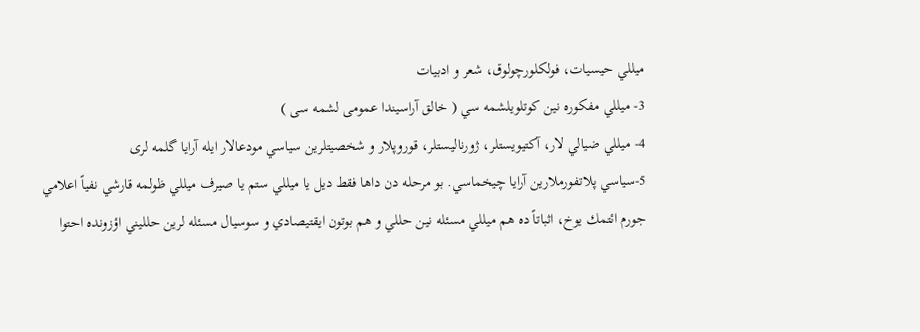ميللي حيسيات، فولكلورچولوق، شعر و ادبيات
3- ميللي مفكوره نين كوتلويلشمه سي ( خالق آراسیندا عمومی لشمه سی )
4- ميللي ضيالي لار، آكتيويستلر، ژورناليستلر، قوروپلار و شخصيتلرين سياسي مودعالار ایله آرایا گلمه لری
5-سياسي پلاتفورملارين آرايا چيخماسي. بو مرحله دن داها فقط ديل يا ميللي ستم يا صيرف ميللي ظولمه قارشي نفياً اعلامي جورم ائتمك يوخ، اثباتاً ده هم ميللي مسئله نين حللي و هم بوتون ايقتيصادي و سوسيال مسئله لرين حلليني اؤزونده احتوا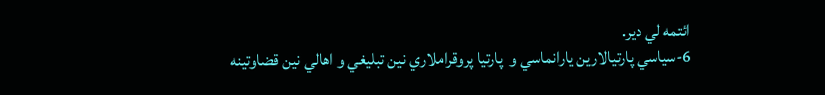ائتمه لي دير.
6-سياسي پارتيالارين يارانماسي و  پارتیا پروقراملاري نين تبليغي و اهالي نين قضاوتينه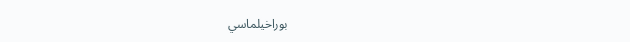بوراخیلماسي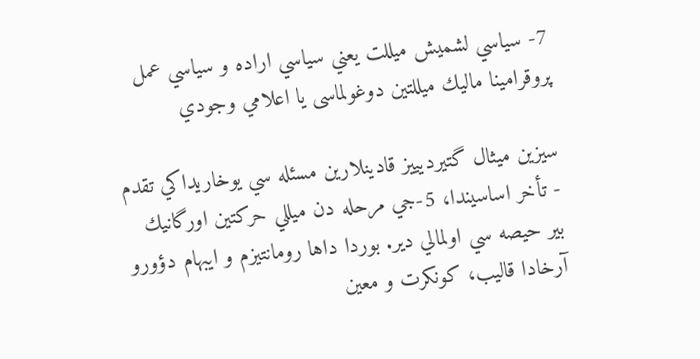7- سياسي لشميش ميللت يعني سياسي اراده و سياسي عمل پروقرامينا ماليك ميللتين دوغولماسی یا اعلامي وجودي

سيزين ميثال گتيرديييز قادينلارين مسئله سي يوخاريداكي تقدم - تأخر اساسيندا، 5-جي مرحله دن ميللي حركتين اورگانيك بير حيصه سي اولمالي دير. بوردا داها رومانتيزم و ايبهام دؤورو آرخادا قاليب، كونكرت و معین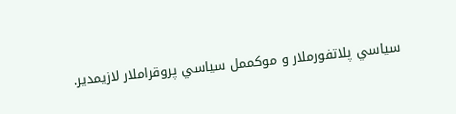سياسي پلاتفورملار و موكممل سياسي پروقراملار لازيمدير.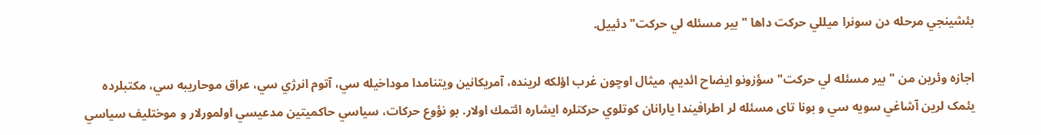بئشينجي مرحله دن سونرا ميللي حركت داها "بير مسئله لي حركت" دئیيل.

اجازه وئرين من "بير مسئله لي حركت" سؤزونو ايضاح ائديم. ميثال اوچون غرب اؤلكه لرينده، آمريكانين ويتنامدا موداخيله سي، آتوم انرژي سي، عراق موحاريبه سي، مكتبلرده يئمک لرین آشاغي سويه سي و بونا تای مسئله لر اطرافيندا يارانان كوتلوي حركتلره ايشاره ائتمك اولار. بو نؤوع حركات، سياسي حاكميتين مدعيسي اولمورلار و موختليف سياسي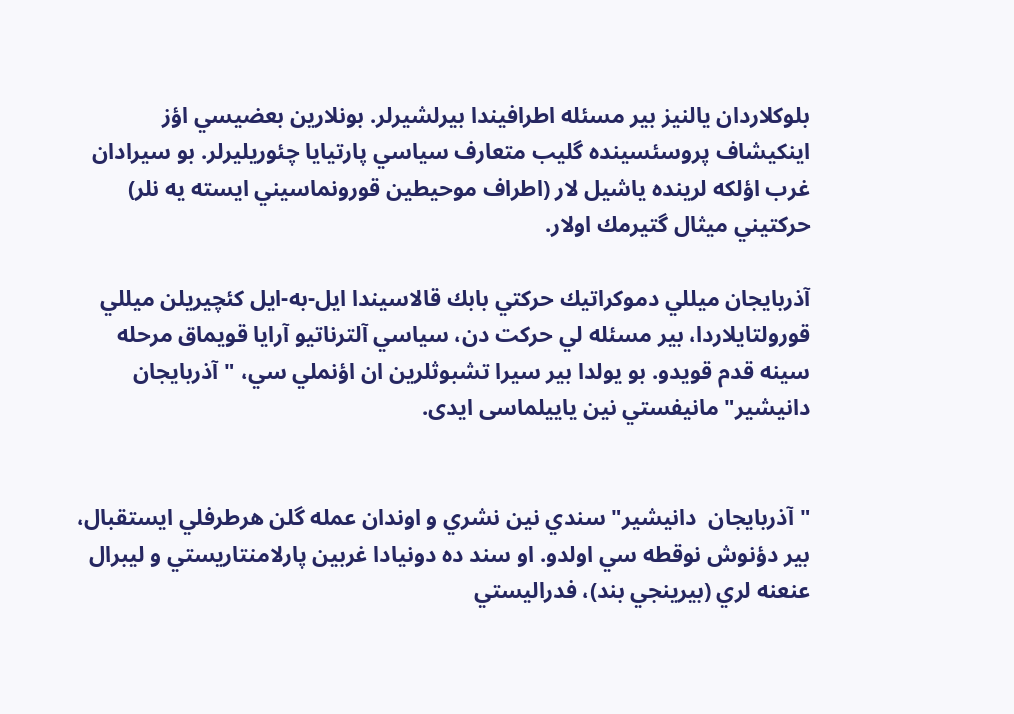بلوكلاردان يالنيز بير مسئله اطرافيندا بيرلشيرلر. بونلارين بعضيسي اؤز اينكيشاف پروسئسينده گليب متعارف سياسي پارتيايا چئوريليرلر. بو سیرادان غرب اؤلكه لرينده ياشيل لار (اطراف موحيطين قورونماسيني ايسته يه نلر) حركتيني ميثال گتيرمك اولار.

آذربايجان ميللي دموكراتيك حركتي بابك قالاسيندا ايل-به-ايل كئچيريلن ميللي قورولتايلاردا، بير مسئله لي حركت دن، سياسي آلترناتيو آرايا قويماق مرحله سينه قدم قويدو. بو يولدا بير سيرا تشبوثلرين ان اؤنملي سي، "آذربايجان  دانيشير" مانيفستي نين یاییلماسی ایدی.


"آذربايجان  دانيشير" سندي نين نشري و اوندان عمله گلن هرطرفلي ايستقبال، بير دؤنوش نوقطه سي اولدو. او سند ده دونيادا غربين پارلامنتاريستي و ليبرال عنعنه لري (بيرينجي بند)، فدراليستي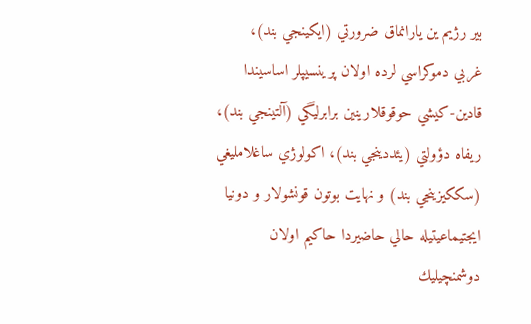بير رژيم ين يارانماق ضرورتي (ايكينجي بند)،  غربي دموكراسي لرده اولان پرينسيپلر اساسيندا قادين-كيشي حوقوقلارینين برابرليگي (آلتينجي بند)، ريفاه دؤولتي (يئددينجي بند)، اكولوژي ساغلامليغي (سككيزينجي بند) و نهايت بوتون قونشولار و دونيا ايجتيماعيتيله حالي حاضيردا حاكيم اولان دوشمنچيليك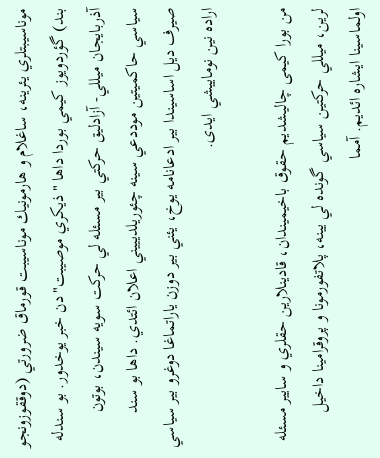موناسيبتلري يئرينه، ساغلام و هارمونيك موناسيبت قورماق ضرورتي (دوققوزونجو بند) گؤردويوز كيمي بوردا داها "ذيكري موصيبت"دن خبر يوخدور. بو سندله آذربايجان ميللي- آزادليق حركتي بير مسئله لي حركت سويه سيندن، بوتون سياسي حاكميتين موددعي سينه چئوريلديييني اعلان ائتدي. داها بو سند صيرف ديل اساسيندا بير ادعانامه يوخ، يئني بير دوزن ياراتماغا دوغرو بير سياسي اراده نين نوماييشي ایدی.

من بورا كيمی چاليشديم حقوق باخيمیندان، قادينلارين حقلري و سايير مسئله لرين، ميللي حركتين سياسي گونده لي يينه، پلاتفورمونا و پروقرامينا داخيل اولماسینا ايشاره ائديم. آمما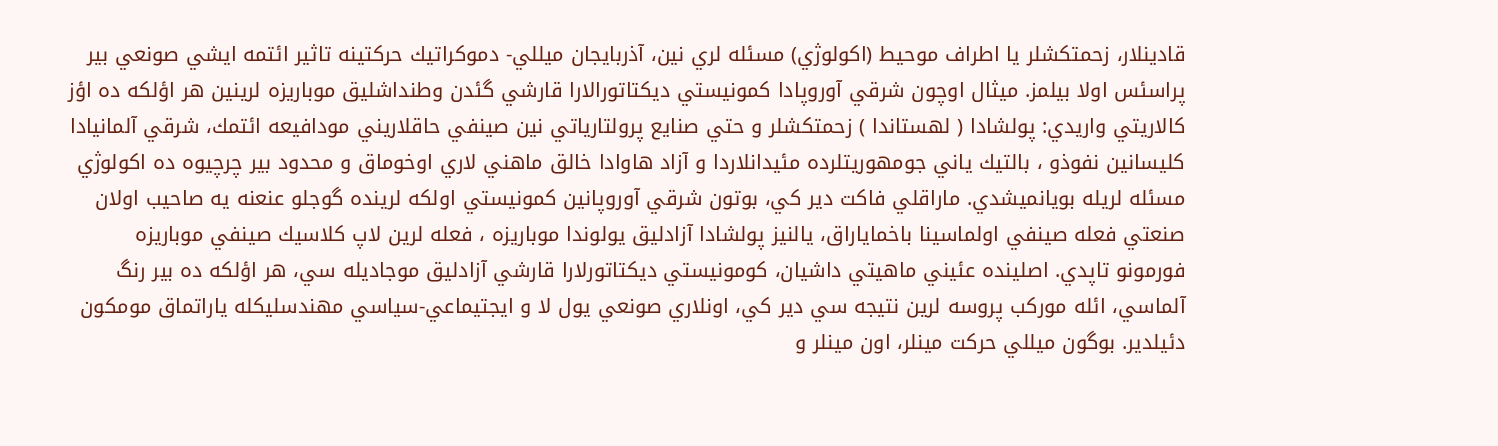قادينلار، زحمتكشلر يا اطراف موحيط (اكولوژي) مسئله لري نين، آذربايجان ميللي- دموكراتيك حركتينه تاثیر ائتمه ايشي صونعي بير پراسئس اولا بيلمز. ميثال اوچون شرقي آوروپادا كمونيستي ديكتاتورالارا قارشي گئدن وطنداشليق موباريزه لرينين هر اؤلكه ده اؤز كالاريتي واريدي: پولشادا ( لهستاندا ) زحمتكشلر و حتي صنايع پرولتارياتي نين صينفي حاقلاريني مودافيعه ائتمك، شرقي آلمانيادا كليسانين نفوذو ، بالتيك ياني جومهوريتلرده مئيدانلاردا و آزاد هاوادا خالق ماهني لاري اوخوماق و محدود بير چرچيوه ده اكولوژي مسئله لريله بويانميشدي. ماراقلي فاكت دير كي، بوتون شرقي آوروپانين كمونيستي اولکه لرینده گوجلو عنعنه يه صاحيب اولان صنعتي فعله صينفي اولماسينا باخماياراق، يالنيز پولشادا آزادليق يولوندا موباريزه ، فعله لرين لاپ كلاسيك صينفي موباريزه فورمونو تاپدي. اصلينده عئيني ماهيتي داشيان، كومونيستي ديكتاتورلارا قارشي آزادليق موجاديله سي، هر اؤلكه ده بير رنگ آلماسي، ائله موركب پروسه لرين نتيجه سي دير كي، اونلاري صونعي يول لا و ايجتيماعي-سياسي مهندسليكله ياراتماق مومكون دئيلدير. بوگون ميللي حركت مينلر، اون مينلر و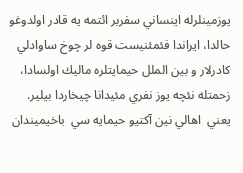يوزمينلرله اينساني سفربر ائتمه يه قادر اولدوغو حالدا، ايراندا فئمئنيست قوه لر چوخ ساوادلي كادرلار و بين الملل حيمايتلره ماليك اولسادا، زحمتله نئچه يوز نفري مئيدانا چيخاردا بيلير. يعني  اهالي نين آكتيو حيمايه سي  باخيميندان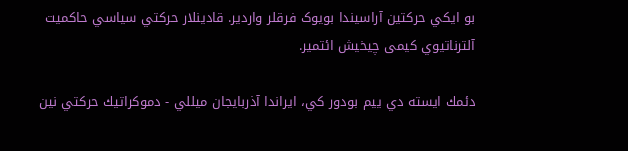بو ايكي حركتين آراسيندا بویوک فرقلر واردير. قادينلار حركتي سياسي حاكميت آلترناتيوي کیمی چيخيش ائتمير.

دئمك ايسته دي ييم بودور كي، ايراندا آذربايجان ميللي - دموكراتيك حركتي نين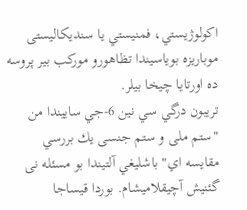اكولوژيستي، فمنيستي يا سندیکالیستی موباريزه بوياسيندا تظاهورو موركب بير پروسه ده اورتایا چیخا بيلر.
تريبون درگي سي نين 6-جي ساييندا من  "ستم‌ ملی‌ و ستم‌ جنسی‌ يك بررسي مقايسه اي" باشليغي آلتيندا بو مسئله نی گئنيش آچیقلاميشام. بوردا قيساجا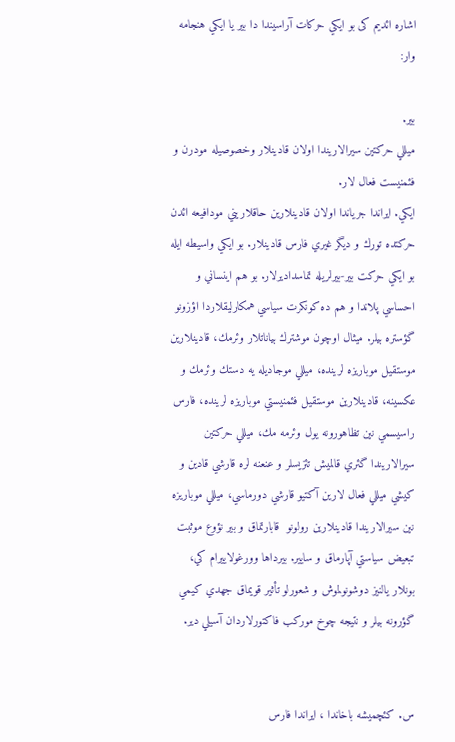اشاره ائديم كی بو ايكي حركات آراسيندا دا بير يا ايكي هنجامه وار:

بير.
ميللي حركتين سيرالاريندا اولان قادينلار وخصوصيله مودرن و فئمنيست فعال لار.
ايكي. ايراندا جرياندا اولان قادينلارين حاقلاريني مودافيعه ائدن حركتده تورك و ديگر غيري فارس قادينلار. بو ايكي واسيطه ايله بو ايكي حركت بير-بيرلريله تماسداديرلار. بو هم اينساني و احساسي پلاندا و هم ده كونكرت سياسي همكارليقلاردا اؤزونو گؤستره بيلر. ميثال اوچون موشترك بياناتلار وئرمك، قادينلارين موستقيل موباريزه لرينده، ميللي موجاديله يه دستك وئرمك و عكسينه، قادينلارين موستقيل فئمنيستي موباريزه لرينده، فارس راسيسمي نين تظاهورونه يول وئرمه مك، ميللي حركتين سيرالاريندا گئري قالميش تئزيسلر و عنعنه لره قارشي قادين و كيشي ميللي فعال لارين آكتيو قارشي دورماسي، ميللي موباريزه نين سيرالاريندا قادينلارين رولونو  قابارتماق و بير نؤوع موثبت تبعيض سياستي آپارماق و سايير. بيرداها وورغولاييرام كي، بونلار يالنيز دوشونولموش و شعورلو تأثير قويماق جهدي كيمي گؤرونه بيلر و نتيجه چوخ موركب فاكتورلاردان آسيلي دير.


س. کئچمیشه باخاندا ، ایراندا فارس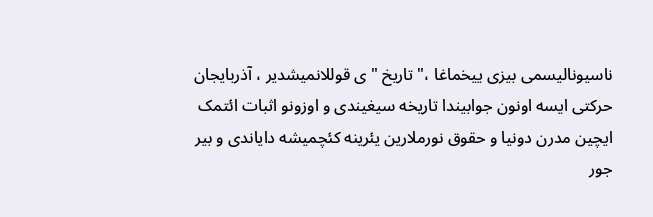ناسیونالیسمی بیزی ییخماغا ،" تاریخ " ی قوللانمیشدیر ، آذربایجان حرکتی ایسه اونون جوابیندا تاریخه سیغیندی و اوزونو اثبات ائتمک ایچین مدرن دونیا و حقوق نورملارین یئرینه کئچمیشه دایاندی و بیر جور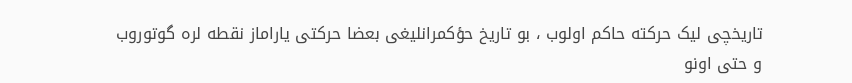تاریخچی لیک حرکته حاکم اولوب ، بو تاریخ حؤکمرانلیغی بعضا حرکتی یاراماز نقطه لره گوتوروب و حتی اونو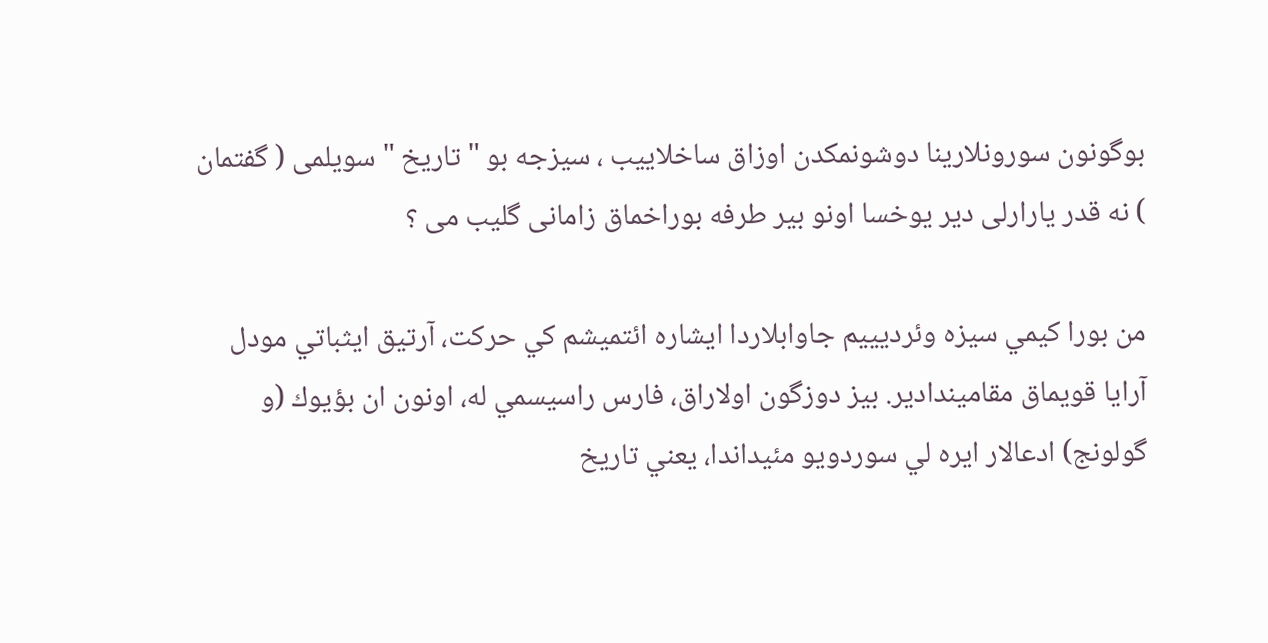بوگونون سورونلارینا دوشونمکدن اوزاق ساخلاییب ، سیزجه بو " تاریخ " سویلمی ( گفتمان ) نه قدر یارارلی دیر یوخسا اونو بیر طرفه بوراخماق زامانی گلیب می ؟

من بورا كيمي سيزه وئرديييم جاوابلاردا ايشاره ائتميشم كي حركت، آرتيق ايثباتي مودل آرايا قويماق مقاميندادير. بيز دوزگون اولاراق، فارس راسيسمي له، اونون ان بؤيوك (و گولونج) ادعالار ايره لي سوردويو مئيداندا، يعني تاريخ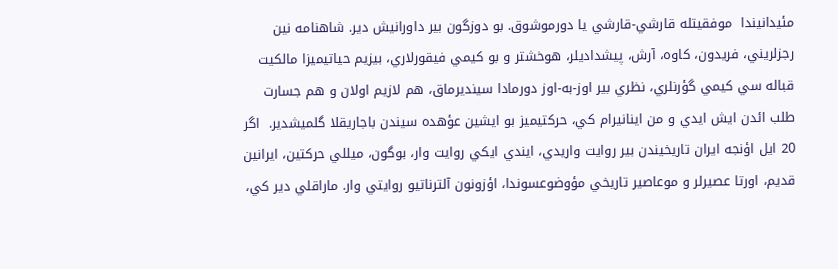مئيدانيندا  موفقيتله قارشي-قارشي يا دورموشوق. بو دوزگون بير داورانیش دير. شاهنامه نين رجزلريني، فريدون، كاوه، آرش، پيشداديلر، هوخشتر و بو كيمي فيقورلاري، بيزيم حياتيميزا مالكيت قباله سي كيمي گؤرنلري، نظري بير اوز-به-اوز دورمادا سينديرماق، هم لازيم اولان و هم جسارت طلب ائدن ايش ايدي و من اينانيرام كي، حركتيميز بو ايشين عؤهده سيندن باجاريقلا گلميشدير.  اگر 20 ايل اؤنجه ايران تاريخیندن بير روايت واريدي، ايندي ايكي روايت وار، بوگون، ميللي حركتين، ايرانين قديم، اورتا عصيرلر و موعاصير تاريخي مؤوضوعسوندا، اؤزونون آلترناتيو روايتي وار. ماراقلي دير كي،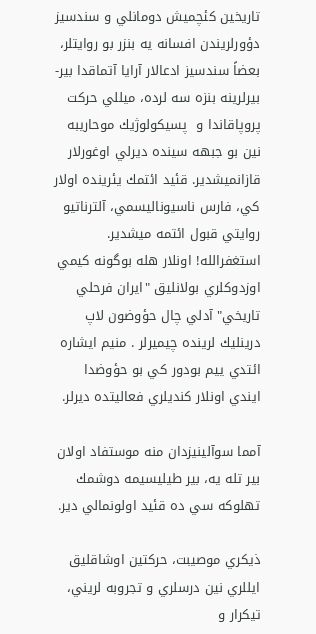تاريخين كئچميش دومانلي و سندسيز دؤورلريندن افسانه يه بنزر بو روايتلر، بعضاً سندسيز ادعالار آرايا آتماقدا بير-بيرلرينه بنزه سه لرده، ميللي حركت پروپاقاندا و  پسيكولوژيك موحاريبه نين بو جبهه سينده ديرلي اوغورلار قازانميشدير. قئيد ائتمك يئرينده اولار كي، فارس ناسيوناليسمي، آلترناتيو روايتي قبول ائتمه ميشدير. استغفرالله! اونلار هله بوگونه كيمي اوزدوكلري بولانليق "ايران فرحلي تاريخي" آدلي چال حؤوضون لاپ درينليك لرينده چیمیرلر . منيم ايشاره ائتدي ييم بودور كي بو حؤوضدا ايندي اونلار كنديلري فعاليتده ديرلر.

آمما سوآلينيزدان منه موستفاد اولان بير تله يه، بير طيليسيمه دوشمك تهلوكه سي ده قئيد اولونمالي دير.

ذيكري موصيبت، حركتين اوشاقليق ايللري نين درسلري و تجروبه لريني، تيكرار و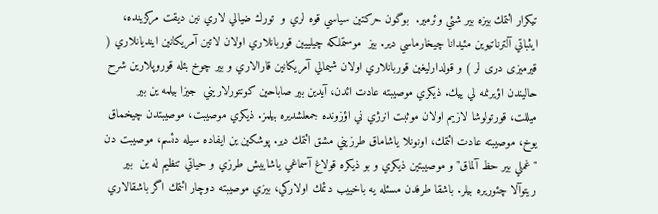تيكرار ائتمك بيزه بير شئي وئرمير.  بوگون حركتين سياسي قوه لري و  تورك ضيالي لاري نين ديقت مركزينده، ايثباتي آلترناتيوين مئيدانا چيخارماسي دير. بيز  موستملكه چيلييين قوربانلاري اولان لاتين آمريكانين اينديانلاري ( قیرمیزی دری لر ) و قولدارليغين قوربانلاري اولان شيمالي آمريكانين قارالاري و بير چوخ بئله قوروپلارين شرح حاليندن اؤيرنمه لي ييك. ذيكري موصيبته عادت ائدن، آيدين بير صاباحين كونتورلاريني  جيزا بيلمه ين بير  ميللت، قورتولوشا لازيم اولان موثبت انرژي ني اؤزونده جمعلشديره بيلمز. ذيكري موصيبت، موصيبتدن چيخماق يوخ، موصيبته عادت ائتمك، اونونلا ياشاماق طرزيني مشق ائتمك دير. پوشكين ين ايفاده سيله دئسم، موصيبت دن "غملي بير حظ آلماق" و موصيبتين ذيكري و بو ذيكره قولاغ آسماغي ياشاييش طرزي و حياتي تنظيم له ين  بير ريتوآلا چئوريره بيلر. باشقا طرفدن مسئله يه باخييب دئمك اولاركي، بيزي موصيبته دوچار ائتمك اگر باشقالاري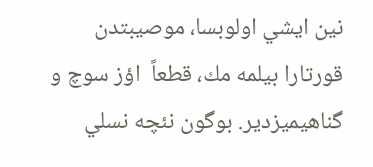نين ايشي اولوبسا، موصيبتدن قورتارا بيلمه مك، قطعاً  اؤز سوچ و گناهیمیزدیر. بوگون نئچه نسلي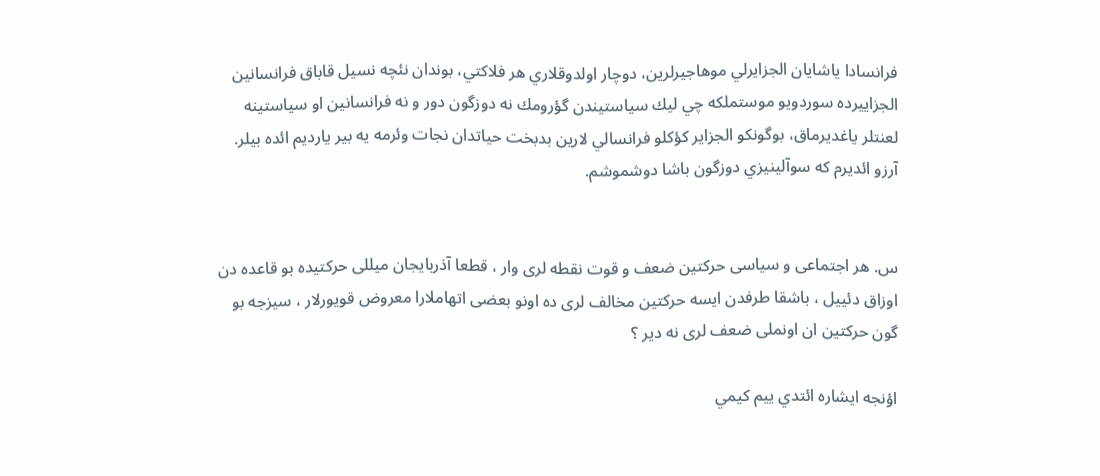فرانسادا ياشايان الجزايرلي موهاجيرلرين، دوچار اولدوقلاري هر فلاكتي، بوندان نئچه نسيل قاباق فرانسانين الجزاييرده سوردويو موستملكه چي ليك سياستيندن گؤرومك نه دوزگون دور و نه فرانسانين او سياستينه لعنتلر ياغديرماق، بوگونكو الجزاير كؤكلو فرانسالي لارين بدبخت حياتدان نجات وئرمه يه بير يارديم ائده بيلر. آرزو ائديرم كه سوآلينيزي دوزگون باشا دوشموشم.


س. هر اجتماعی و سیاسی حرکتین ضعف و قوت نقطه لری وار ، قطعا آذربایجان میللی حرکتیده بو قاعده دن اوزاق دئییل ، باشقا طرفدن ایسه حرکتین مخالف لری ده اونو بعضی اتهاملارا معروض قویورلار ، سیزجه بو گون حرکتین ان اونملی ضعف لری نه دیر ؟

اؤنجه ايشاره ائتدي ييم كيمي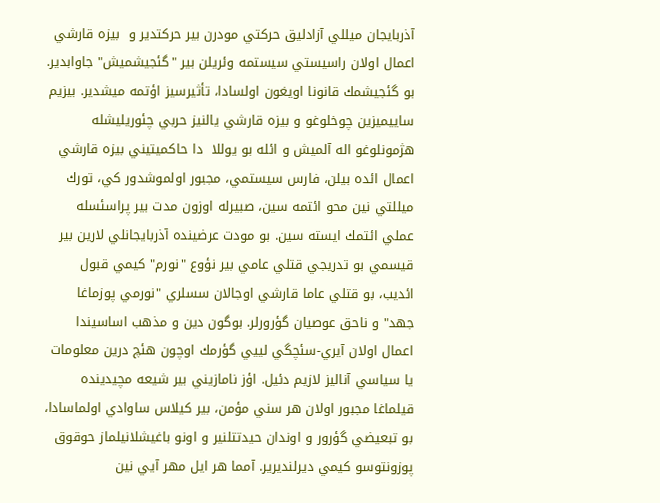آذربايجان ميللي آزادليق حركتي مودرن بير حركتدير و  بيزه قارشي اعمال اولان راسيستي سيستمه وئريلن بير "گئجيشميش" جاوابدير. بو گئجيشمك قانونا اويغون اولسادا، تأثيرسيز اؤتمه ميشدير. بيزيم ساييميزين چوخلوغو و بيزه قارشي يالنيز حربي چئوريليشله هژمونلوغو اله آلميش و ائله بو يوللا  دا حاكميتيني بيزه قارشي اعمال ائده بيلن، فارس سيستمي، مجبور اولموشدور كي، تورك ميللتي نين محو ائتمه سين، صبيرله اوزون مدت بير پراسئسله عملي ائتمك ايسته سين. بو مودت عرضينده آذربايجانلي لارين بير قيسمي بو تدريجي قتلي عامي بير نؤوع "نورم" كيمي قبول ائديب، بو قتلي عاما قارشي اوجالان سسلري "نورمي پوزماغا جهد" و ناحق عوصيان گؤرورلر. بوگون دين و مذهب اساسيندا اعمال اولان آيري-سئچگي لييي گؤرمك اوچون هئچ درين معلومات يا سياسي آناليز لازيم دئيل. اؤز نامازيني بير شيعه مچيدينده قيلماغا مجبور اولان هر سني مؤمن، بير كيلاس ساوادي اولماسادا، بو تبعيضي گؤرور و اوندان حيدتتلنير و اونو باغيشلانيلماز حوقوق پوزونتوسو كيمي ديرلنديرير. آمما هر ايل مهر آيي نين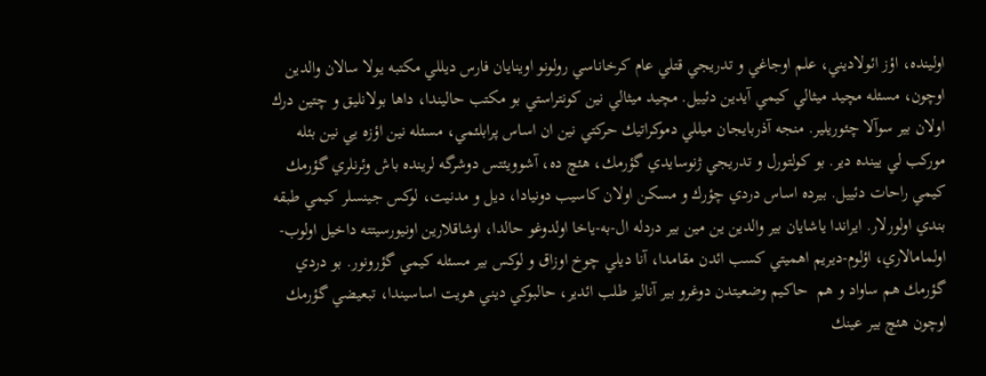اولينده، اؤز ائولاديني، علم اوجاغي و تدريجي قتلي عام كرخاناسي رولونو اوينايان فارس ديللي مكتبه يولا سالان والدين اوچون، مسئله مچيد ميثالي كيمي آيدين دئیيل. مچيد ميثالي نين كونتراستي بو مكتب حاليندا، داها بولانليق و چتين درك اولان بير سوآلا چئوريلير. منجه آذربايجان ميللي دموكراتيك حركتي نين ان اساس پرابلئمي، مسئله نين اؤزه يي نين بئله موركب لي يينده دير. بو كولتورل و تدريجي ژنوسايدي گؤرمك، هئچ ده، آشوويئتس دوشرگه لرينده باش وئرنلري گؤرمك كيمي راحات دئيیل. بيرده اساس دردي چؤرك و مسكن اولان كاسيب دونيادا، ديل و مدنيت، لوكس جينسلر كيمي طبقه بندي اولورلار. ايراندا ياشايان بير والدين ين مين بير دردله ال-به-ياخا اولدوغو حالدا، اوشاقلارين اونيورسيتته داخيل اولوب-اولمامالاري، اؤلوم-دیریم اهميتي كسب ائدن مقامدا، آنا ديلي چوخ اوزاق و لوكس بير مسئله كيمي گؤرونور. بو دردي گؤرمك هم ساواد و هم  حاكيم وضعيتدن دوغرو بير آناليز طلب ائدير، حالبوكي ديني هويت اساسيندا، تبعيضي گؤرمك اوچون هئچ بير عينك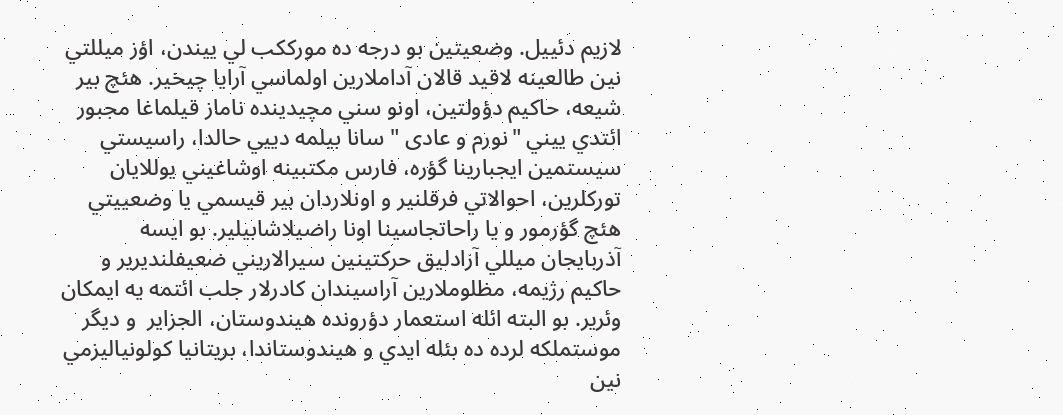لازيم دئيیل. وضعيتين بو درجه ده موركکب لي ييندن، اؤز ميللتي نين طالعينه لاقيد قالان آداملارين اولماسي آرايا چيخير. هئچ بير شيعه، حاكيم دؤولتين، اونو سني مچيدينده ناماز قيلماغا مجبور ائتدي ييني "نورم و عادی " سانا بيلمه دييي حالدا، راسيستي سيستمين ايجبارينا گؤره، فارس مكتبينه اوشاغيني يوللايان توركلرين، احوالاتي فرقلنير و اونلاردان بير قيسمي يا وضعييتي هئچ گؤرمور و يا راحاتجاسينا اونا راضيلاشابيلير. بو ايسه  آذربايجان ميللي آزادليق حركتينين سيرالاريني ضعيفلنديریر و حاكيم رژيمه، مظلوملارين آراسيندان كادرلار جلب ائتمه يه ايمكان وئرير. بو البته ائله استعمار دؤرونده هيندوستان، الجزاير  و ديگر موستملكه لرده ده بئله ايدي و هيندوستاندا، بريتانيا كولونياليزمي نین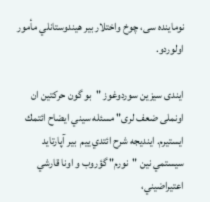نوماینده سی، چوخ واختلار بير هيندوستانلي مأمور اولوردو.

ایندی سيزين سوردوغوز "بو گون حرکتین ان اونملی ضعف لری" مسئله سيني ايضاح ائتمك ايستيرم. اينديجه شرح ائتدي ييم  بير آپارتايد سيستمي نين "نورم" گؤروب و اونا قارشي اعتيراضيني،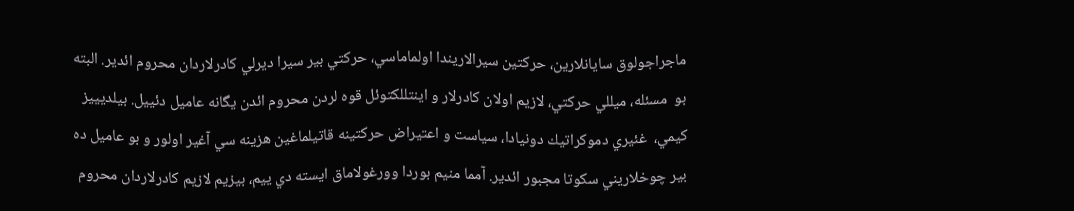ماجراجولوق سايانلارين، حركتين سيرالاريندا اولماماسي، حركتي بير سيرا ديرلي كادرلاردان محروم ائدير. البته بو  مسئله، ميللي حركتي، لازيم اولان كادرلار و اينتللكتوئل قوه لردن محروم ائدن يگانه عاميل دئيیل. بيلديييز كيمي،  غئيري دموكراتيك دونيادا، سياست و اعتيراض حركتينه قاتيلماغين هزينه سي آغير اولور و بو عاميل ده بير چوخلاريني سكوتا مجبور ائدير. آمما منيم بوردا وورغولاماق ايسته دي ييم، بيزيم لازيم كادرلاردان محروم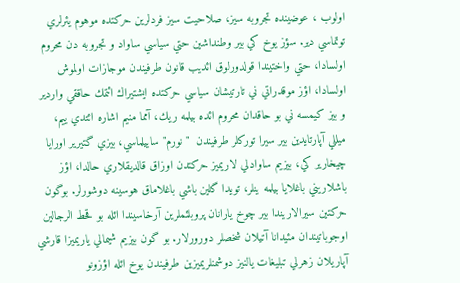اولوب ، عوضينده تجروبه سيز، صلاحيت سيز فردلرين حركتده موهوم يئرلري توتماسي دير. سؤز يوخ كي بير وطنداشين حتي سياسي ساواد و تجروبه دن محروم اولسادا، حتي واختيندا قولدورلوق ائديب قانون طرفيندن موجازات اولموش اولسادا، اؤز موقدراتي ني تارتيشان سياسي حركتده ايشتيراك ائتمك حاققي واردير و بيز كيمسه ني بو حاقدان محروم ائده بيلمه ريك، آمما منيم اشاره ائتدي ييم، ميللي آپارتايدين بير سيرا توركلر طرفيندن  "نورم" ساييلماسي، بيزي گتيرير اورايا چيخارير كي، بيزيم ساوادلي لاريميز حركتدن اوزاق قالديقلاري حالدا، اؤز باشلاريني باغلايا بيلمه ينلر، تويدا گلين باشي باغلاماق هوسينه دوشورلر. بوگون حركتين سيرالاريندا بير چوخ يارانان پروبلئملرين آرخاسيندا ائله بو قحط الرجالين اوجوباتیندان مئيدانا آتيلان شخصلر دورورلار. بو گون بيزيم شيمالي ياريميزا قارشي آپاريلان زهرلي تبليغات يالنيز دوشمنلريميزين طرفيندن يوخ ائله اؤزونو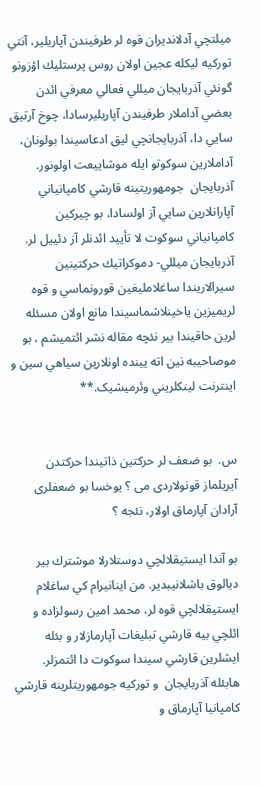ميلتچي آدلانديران قوه لر طرفيندن آپاريلير، آنتي توركيه ليكله عجين اولان روس پرستليك اؤزونو گونئي آذربايجان ميللي فعالي معرفي ائدن بعضي آداملار طرفيندن آپاريليرسادا، چوخ آرتيق سايي دا، آذربايجانچي ليق ادعاسيندا بولونان، آداملارين سوكوتو ايله موشاييعت اولونور. آذربايجان  جومهوريتينه قارشي كامپانياني آپارانلارين سايي آز اولسادا، بو چيركين كامپانياني سوكوت لا تأييد ائدنلر آز دئيیل لر.
آذربايجان ميللي- دموكراتيك حركتينين سيرالاريندا ساغلامليغين قورونماسي و قوه لريميزين ياخينلاشماسيندا مانع اولان مسئله لرين حاقيندا بير نئچه مقاله نشر ائتمیشم ، بو موصاحيبه نين اته يينده اونلارين سياهي سين و اينترنت لينكلريني وئرمیشیک.**


س.  بو ضعف لر حرکتین ذاتیندا حرکتدن آیریلماز قونولاردی می ؟ یوخسا بو ضعفلری آرادان آپارماق اولار، نئجه ؟

بو آندا ايستيقلالچي دوستلارلا موشترك بير ديالوق باشلانيبدير. من اينانيرام كي ساغلام ايستيقلالچي قوه لر، محمد امين رسولزاده و ائلچي بيه قارشي تبليغات آپارمازلار و بئله ايشلرين قارشي سيندا سوكوت دا ائتمزلر. هابئله آذربايجان  و توركيه جومهوريتلرينه قارشي كامپانيا آپارماق و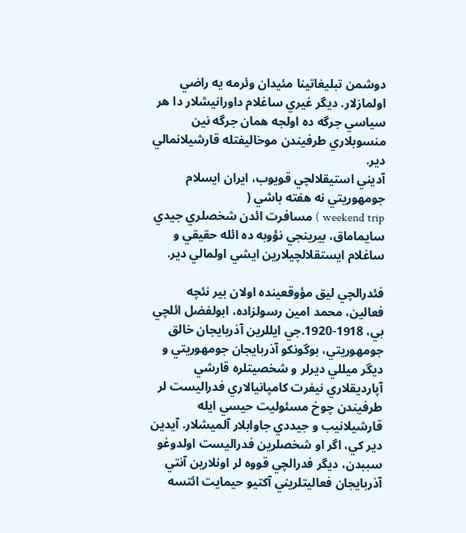دوشمن تبليغاتينا مئيدان وئرمه يه راضي اولمازلار. ديگر غيري ساغلام داورانيشلار دا هر سياسي جرگه ده اولجه همان جرگه نين منسوبلاري طرفيندن موخاليفتله قارشيلانمالي دير.
آديني استيقلالچي قويوب، ايران ايسلام جومهوريتي نه هفته باشي (
weekend trip ) مسافرت ائدن شخصلري جيدي سايماماق، بيرينجي نؤوبه ده ائله حقيقي و ساغلام ايستقلالچيلارين ايشي اولمالي دير.

فئدرالچي ليق مؤوقعينده اولان بير نئچه فعالين، محمد امين رسولزاده، ابولفضل ائلچي بي، 1918-1920.جي ايللرين آذربايجان خالق جومهوريتي، بوگونكو آذربايجان جومهوريتي و ديگر ميللي ديرلر و شخصيتلره قارشي آپارديقلاري نيفرت كامپانيالاري فدراليست لر طرفيندن چوخ مسئوليت حيسي ایله قارشيلانيب و جيددي جاوابلار آلميشلار. آيدين دير كي، اگر او شخصلرين فدراليست اولدوغو سببدن، ديگر فدرالچي قووه لر اونلارين آنتي آذربايجان فعاليتلريني آكتيو حيمايت ائتسه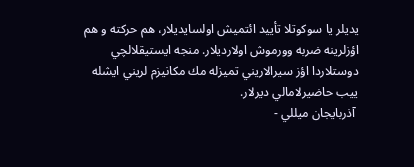يديلر يا سوكوتلا تأييد ائتميش اولسايديلار، هم حركته و هم اؤزلرينه ضربه وورموش اولارديلار. منجه ايستيقلالچي دوستلاردا اؤز سيرالاريني تميزله مك مکانيزم لريني ايشله ييب حاضيرلامالي ديرلار.
 آذربايجان ميللي -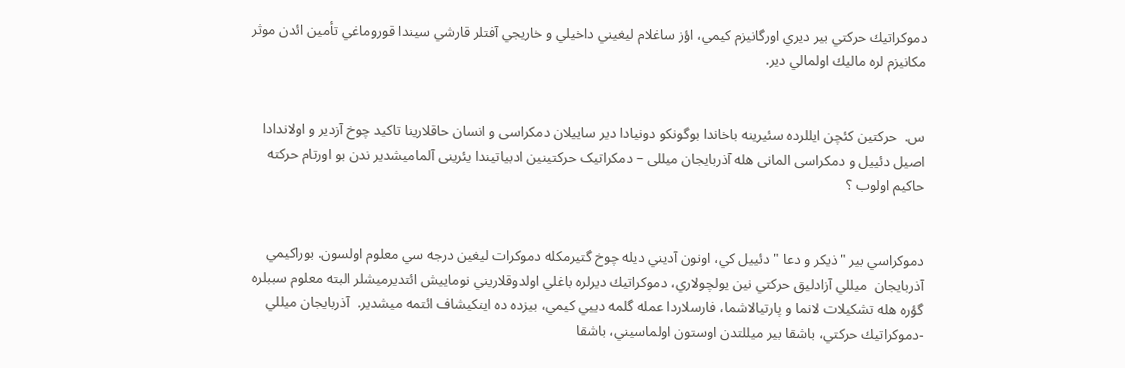دموكراتيك حركتي بير ديري اورگانيزم كيمي، اؤز ساغلام ليغيني داخيلي و خاريجي آفتلر قارشي سيندا قوروماغي تأمين ائدن موثر مکانيزم لره ماليك اولمالي دير.


س.  حرکتین کئچن ایللرده سئیرینه باخاندا بوگونکو دونیادا دیر ساییلان دمکراسی و انسان حاقلارینا تاکید چوخ آزدیر و اولاندادا اصیل دئییل و دمکراسی المانی هله آذربایجان میللی – دمکراتیک حرکتینین ادبیاتیندا یئرینی آلمامیشدیر ندن بو اورتام حرکته حاکیم اولوب ؟


دموكراسي بير "ذيكر و دعا " دئيیل كي، اونون آديني ديله چوخ گتيرمكله دموكرات ليغين درجه سي معلوم اولسون. بوراكيمي آذربايجان  ميللي آزادليق حركتي نين يولچولاري، دموكراتيك ديرلره باغلي اولدوقلاريني نوماييش ائتديرميشلر البته معلوم سببلره گؤره هله تشکیلات لانما و پارتيالاشما، فارسلاردا عمله گلمه دييي كيمي، بيزده ده اينكيشاف ائتمه ميشدير.  آذربايجان ميللي -دموكراتيك حركتي، باشقا بير ميللتدن اوستون اولماسيني، باشقا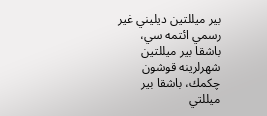بير ميللتين ديليني غير رسمي ائتمه سي، باشقا بير ميللتين شهرلرينه قوشون چكمك، باشقا بير ميللتي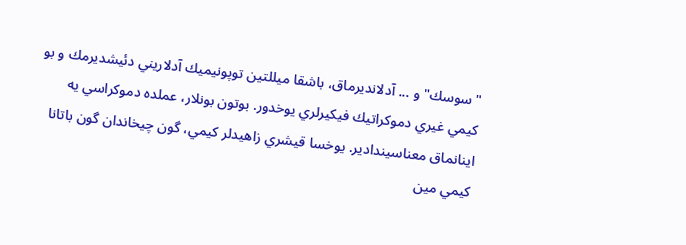"سوسك" و ... آدلانديرماق، باشقا ميللتين توپونيميك آدلاريني دئيشديرمك و بو كيمي غيري دموكراتيك فيكيرلري يوخدور. بوتون بونلار، عملده دموكراسي يه اينانماق معناسيندادير. يوخسا قيشري زاهيدلر كيمي، گون چيخاندان گون باتانا كيمي مين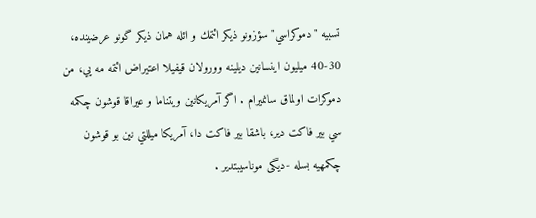تسبيه "دموكراسي" سؤزونو ذيكر ائتمك و ائله همان ذيكر گونو عرضينده، 30-40 ميليون اينسانين ديلينه وورولان قيفيلا اعتيراض ائتمه مه يي، من دموكرات اولماق سانميرام . اگر آمريكانين ويتناما و عيراقا قوشون چكمه سي بير فاكت دير، باشقا بير فاكت دا، آمريكا ميللتي نين بو قوشون چکمهيه بسله -دیگی موناسيبتدير .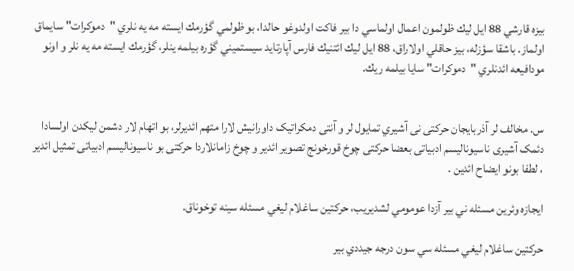بيزه قارشي 88 ايل ليك ظولمون اعمال اولماسي دا بير فاكت اولدوغو حالدا، بو ظولمي گؤرمك ايسته مه یه نلري "دموكرات" سايماق اولماز. باشقا سؤزله، بيز حاقلي اولاراق، 88 ايل ليك ائتنيك فارس آپارتايد سيستميني گؤره بيلمه ينلر، گؤرمك ايسته مه يه نلر و اونو مودافيعه ائدنلري "دموكرات" سايا بيلمه ريك.


س. مخالف لر آذربایجان حرکتی نی آشيري تمايول لر و آنتی دمکراتیک داورانیش لارا متهم ائدیرلر، بو اتهام لار دشمن لیکدن اولسادا دئمک آشیری ناسیونالیسم ادبیاتی بعضا حرکتی چوخ قورخونج تصویر ائدیر و چوخ زامانلاردا حرکتی بو ناسیونالیسم ادبیاتی تمثیل ائدیر ، لطفا بونو ایضاح ائدین .

ايجازه وئرين مسئله ني بير آزدا عومومي لشديريب، حركتين ساغلام ليغي مسئله سينه توخوناق.

حركتين ساغلام ليغي مسئله سي سون درجه جيددي بير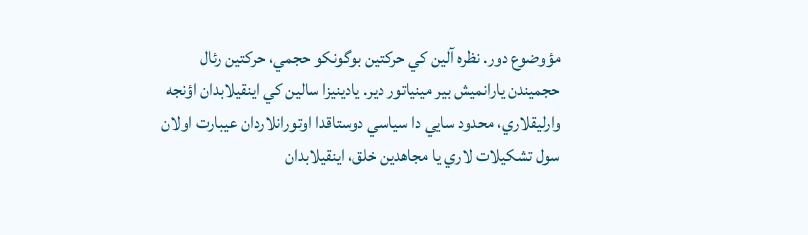مؤوضوع دور. نظره آلين كي حركتين بوگونكو حجمي، حركتين رئال حجميندن يارانميش بير مينياتور دير. يادينيزا سالين كي اينقيلابدان اؤنجه وارليقلاري، محدود سايي دا سياسي دوستاقدا اوتورانلاردان عيبارت اولان سول تشكيلات لاري يا مجاهدين خلق، اينقيلابدان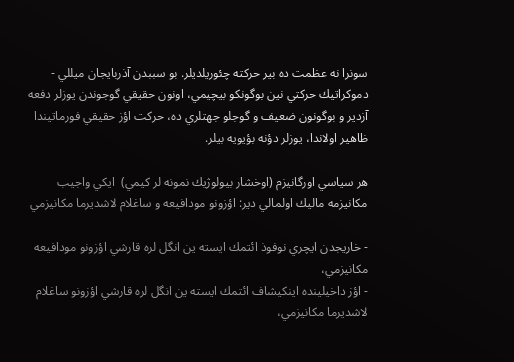سونرا نه عظمت ده بير حركته چئوريلديلر. بو سببدن آذربايجان ميللي - دموكراتيك حركتي نين بوگونكو بيچيمي، اونون حقيقي گوجوندن يوزلر دفعه آزدير و بوگونون ضعيف و گوجلو جهتلري ده، حركت اؤز حقيقي فورماتيندا ظاهير اولاندا، يوزلر دؤنه بؤيويه بيلر.

هر سياسي اورگانيزم (اوخشار بيولوژيك نمونه لر كيمي)  ايكي واجيب مکانيزمه ماليك اولمالي دير: اؤزونو مودافيعه و ساغلام لاشديرما مکانيزمي

- خاريجدن ايچري نوفوذ ائتمك ايسته ين انگل لره قارشي اؤزونو مودافيعه مکانيزمي،
- اؤز داخيلينده اينكيشاف ائتمك ايسته ين انگل لره قارشي اؤزونو ساغلام لاشديرما مکانيزمي،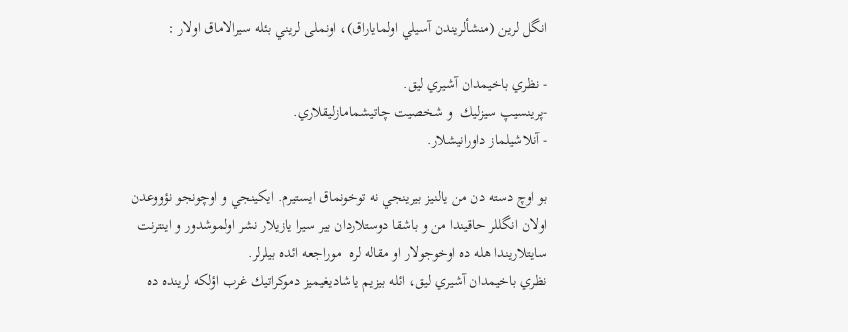انگل لرين (منشألريندن آسيلي اولماياراق)، اونملی لريني بئله سیرالاماق اولار :

- نظري باخيمدان آشيري ليق.
-پرينسيپ سيزليك  و شخصيت چاتيشمامازليقلاري.
- آنلاشيلماز داورانيشلار.

بو اوچ دسته دن من يالنيز بيرينجي نه توخونماق ايستيرم. ايكينجي و اوچونجو نؤووعدن اولان انگللر حاقيندا من و باشقا دوستلاردان بير سيرا يازيلار نشر اولموشدور و اينترنت سايتلاريندا هله ده اوخوجولار او مقاله لره  موراجعه ائده بيلرلر.
نظري باخيمدان آشيري ليق، ائله بيزيم ياشاديغيميز دموكراتيك غرب اؤلكه لرينده ده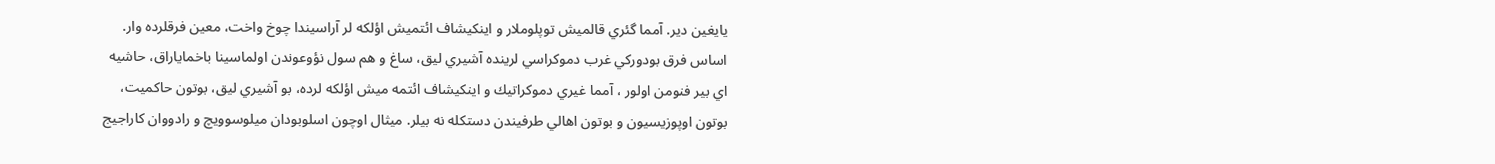يايغين دير. آمما گئري قالميش توپلوملار و اينكيشاف ائتميش اؤلكه لر آراسيندا چوخ واخت، معين فرقلرده وار. اساس فرق بودوركي غرب دموكراسي لرينده آشيري ليق، ساغ و هم سول نؤوعوندن اولماسينا باخماياراق، حاشيه اي بير فنومن اولور ، آمما غيري دموكراتيك و اينكيشاف ائتمه ميش اؤلكه لرده، بو آشيري ليق، بوتون حاكميت، بوتون اوپوزيسيون و بوتون اهالي طرفيندن دستكله نه بيلر. ميثال اوچون اسلوبودان ميلوسوويچ و رادووان كاراجيج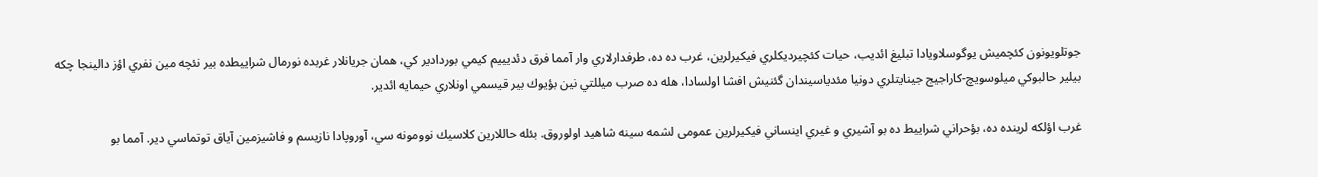جوتلويونون كئچميش يوگوسلاويادا تبليغ ائديب، حيات كئچيرديكلري فيكيرلرين، غرب ده ده، طرفدارلاري وار آمما فرق دئديييم كيمي بوردادير كي، همان جريانلار غربده نورمال شراييطده بير نئچه مين نفري اؤز دالينجا چكه بيلير حالبوكي ميلوسويچ-كاراجيج جينايتلري دونيا مئدياسيندان گئنيش افشا اولسادا، هله ده صرب ميللتي نين بؤيوك بير قيسمي اونلاري حيمايه ائدير.

غرب اؤلكه لرينده ده، بؤحراني شراييط ده بو آشيري و غيري اينساني فیکیرلرين عمومی لشمه سينه شاهيد اولوروق. بئله حاللارين كلاسيك نوومونه سي، آوروپادا نازيسم و فاشيزمين آياق توتماسي دير. آمما بو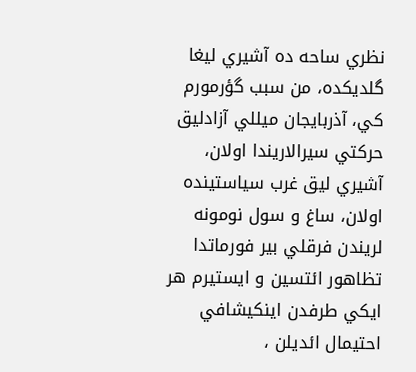نظري ساحه ده آشيري ليغا گلديكده، من سبب گؤرمورم كي، آذربايجان ميللي آزادليق حركتي سيرالاريندا اولان، آشيري ليق غرب سياستينده اولان، ساغ و سول نومونه لريندن فرقلي بير فورماتدا تظاهور ائتسين و ايستيرم هر ايكي طرفدن اينكيشافي احتيمال ائديلن ،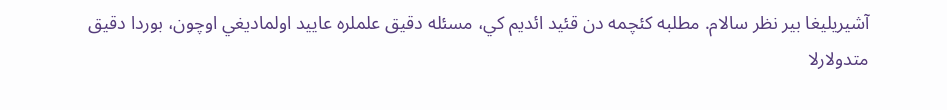آشيريليغا بير نظر سالام. مطلبه كئچمه دن قئيد ائديم كي، مسئله دقيق علملره عاييد اولماديغي اوچون، بوردا دقيق متدولارلا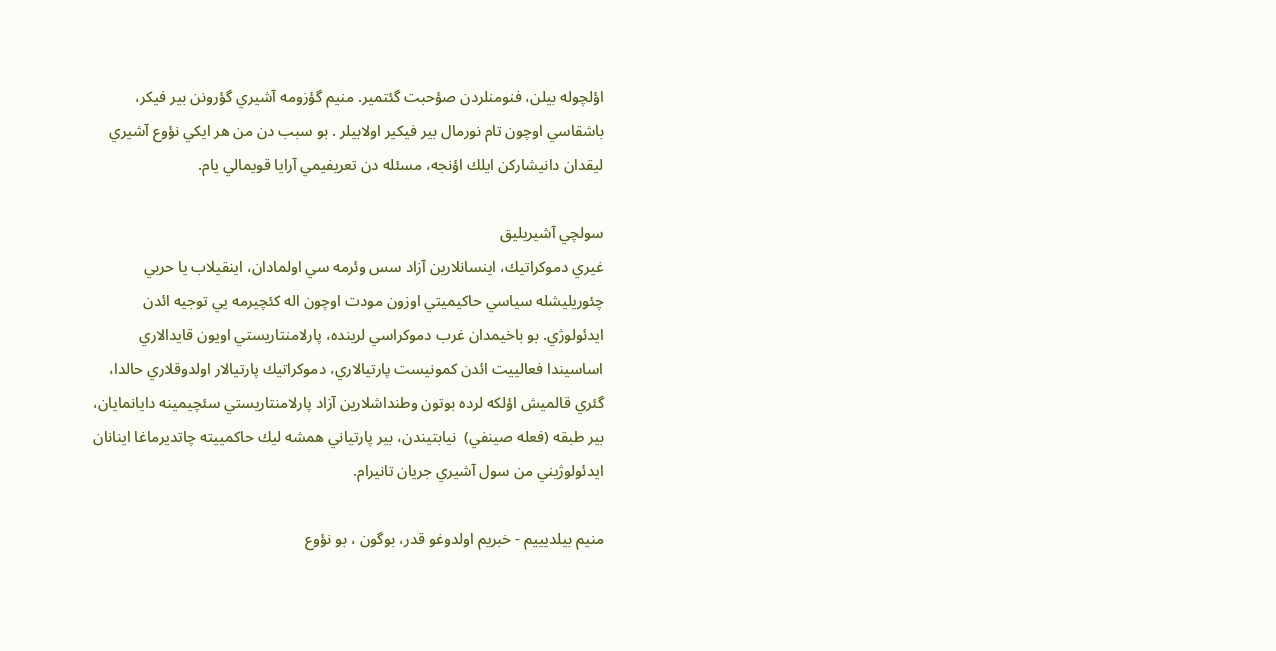اؤلچوله بيلن، فنومنلردن صؤحبت گئتمير. منيم گؤزومه آشيري گؤرونن بير فيكر، باشقاسي اوچون تام نورمال بير فيكير اولابیلر . بو سبب دن من هر ايكي نؤوع آشيري ليقدان دانيشاركن ايلك اؤنجه، مسئله دن تعريفيمي آرايا قويمالي يام.

سولچي آشيريليق
غيري دموكراتيك، اينسانلارين آزاد سس وئرمه سي اولمادان، اينقيلاب يا حربي چئوريليشله سياسي حاكيميتي اوزون مودت اوچون اله كئچيرمه يي توجيه ائدن ايدئولوژي. بو باخيمدان غرب دموكراسي لرينده، پارلامنتاريستي اويون قايدالاري اساسيندا فعالييت ائدن كمونيست پارتيالاري، دموكراتيك پارتيالار اولدوقلاري حالدا، گئري قالميش اؤلكه لرده بوتون وطنداشلارين آزاد پارلامنتاريستي سئچيمينه دايانمايان، بير طبقه (فعله صينفي)  نيابتيندن، بير پارتياني همشه ليك حاكمييته چاتديرماغا اينانان ايدئولوژيني من سول آشيري جريان تانيرام.

منيم بيلديييم - خبريم اولدوغو قدر، بوگون ، بو نؤوع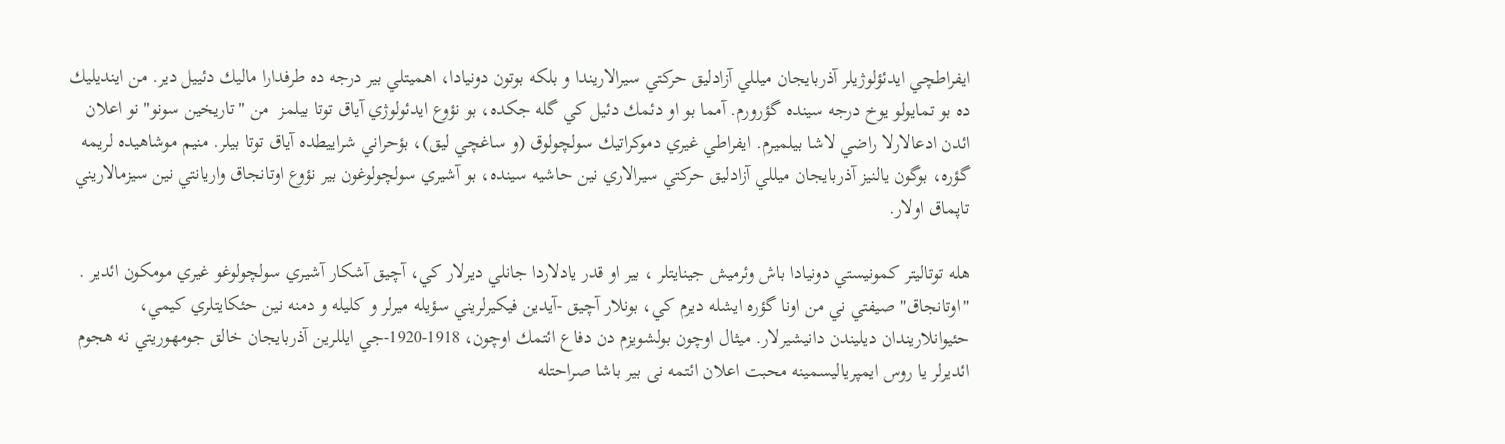ايفراطچي ايدئؤلوژيلر آذربايجان ميللي آزادليق حركتي سيرالاريندا و بلكه بوتون دونيادا، اهميتلي بير درجه ده طرفدارا ماليك دئيیل دير. من اينديليك ده بو تمايولو يوخ درجه سينده گؤرورم. آمما بو او دئمك دئيل كي گله جكده، بو نؤوع ايدئولوژي آياق توتا بيلمز  من "تاريخين سونو" نو اعلان ائدن ادعالارلا راضي لاشا بيلميرم. ايفراطي غيري دموكراتيك سولچولوق (و ساغچي ليق)، بؤحراني شراييطده آياق توتا بيلر. منيم موشاهيده لريمه گؤره، بوگون يالنيز آذربايجان ميللي آزادليق حركتي سيرالاري نين حاشيه سينده، بو آشيري سولچولوغون بير نؤوع اوتانجاق واريانتي نين سيزمالاريني تاپماق اولار.

هله توتاليتر كمونيستي دونيادا باش وئرميش جينايتلر ، بير او قدر يادلاردا جانلي ديرلار كي، آچيق آشكار آشيري سولچولوغو غيري مومكون ائدير . "اوتانجاق" صيفتي ني من اونا گؤره ايشله ديرم كي، بونلار آچيق -آيدين فيكيرلريني سؤيله ميرلر و كليله و دمنه نين حئكايتلري كيمي، حئيوانلاريندان ديليندن دانيشيرلار. ميثال اوچون بولشويزم دن دفاع ائتمك اوچون، 1918-1920-جي ايللرين آذربايجان خالق جومهوريتي نه هجوم ائديرلر يا روس ايمپرياليسمينه محبت اعلان ائتمه نی بير باشا صراحتله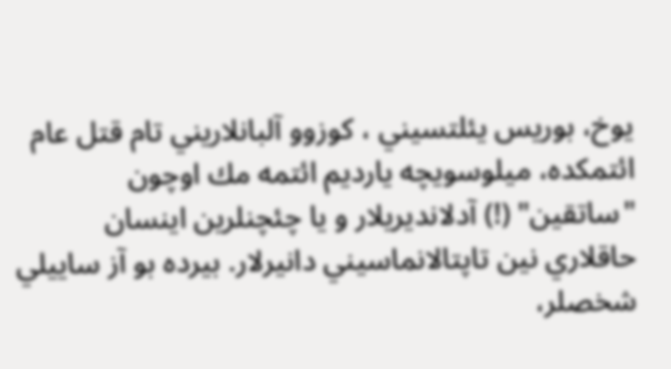يوخ، بوريس یئلتسيني ، كوزوو آلبانلاريني تام قتل عام ائتمكده، ميلوسويچه يارديم ائتمه مك اوچون "ساتقين" (!) آدلانديريلار و يا چئچنلرين اينسان حاقلاري نين تاپتالانماسيني دانيرلار. بيرده بو آز ساييلي شخصلر،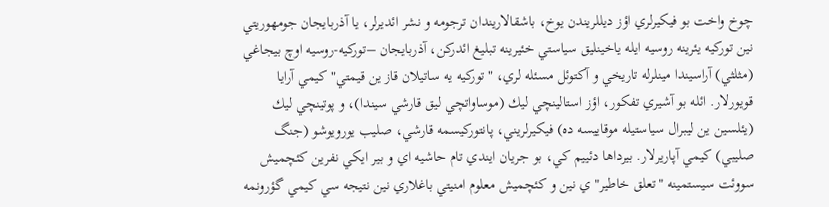چوخ واخت بو فيكيرلري اؤز ديللريندن يوخ، باشقالاريندان ترجومه و نشر ائديرلر، يا آذربايجان جومهوريتي نين توركيه يئرينه روسيه ايله ياخينليق سياستي خئيرينه تبليغ ائدركن، آذربايجان –توركيه-روسيه اوچ بيجاغي (مثلثي) آراسيندا مينلرله تاريخي و آكتوئل مسئله لري، "توركيه يه ساتيلان قاز ين قيمتي" كيمي آرايا قويورلار. ائله بو آشيري تفكور، اؤز استالينچي ليك (موساواتچي ليق قارشي سيندا)، و پوتينچي ليك (يئلسين ين ليبرال سياستيله موقاييسه ده) فيكيرلريني، پانتوركيسمه قارشي، صليب يورويوشو (جنگ صليبي) كيمي آپاریرلار. بيرداها دئيیم كي، بو جريان ايندي تام حاشيه اي و بير ايكي نفرين كئچميش سووئت سيستمينه "تعلق خاطير"ي نين و كئچميش معلوم امنيتي باغلاري نين نتيجه سي كيمي گؤرونمه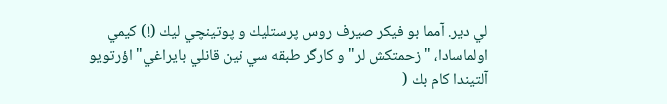لي دير. آمما بو فيكر صيرف روس پرستليك و پوتينچي ليك (!) كيمي اولماسادا، "زحمتكش لر" و كارگر طبقه سي نين قانلي بايراغي" اؤرتويو آلتيندا كام بك (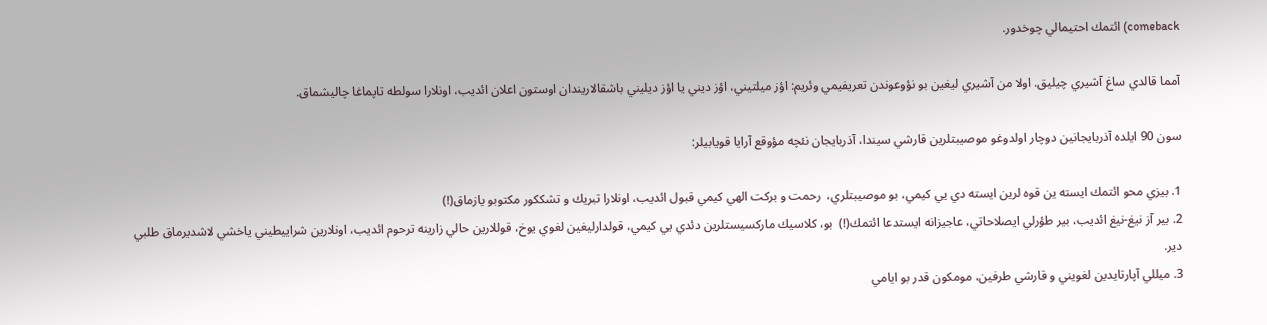comeback) ائتمك احتيمالي چوخدور.

آمما قالدي ساغ آشيري چيليق. اولا من آشيري ليغين بو نؤوعوندن تعريفيمي وئريم: اؤز ميلتيني، اؤز ديني يا اؤز ديليني باشقالاريندان اوستون اعلان ائديب، اونلارا سولطه تاپماغا چاليشماق.

سون 90 ايلده آذربايجانين دوچار اولدوغو موصيبتلرين قارشي سيندا، آذربايجان نئچه مؤوقع آرايا قويابيلر:

1. بيزي محو ائتمك ايسته ين قوه لرين ايسته دي يي كيمي، بو موصيبتلري،  رحمت و بركت الهي كيمي قبول ائديب، اونلارا تبريك و تشككور مكتوبو يازماق(!)
2. بير آز نيغ-نيغ ائديب، بير طؤرلي ايصلاحاتي، عاجيزانه ايستدعا ائتمك(!)  بو، كلاسيك ماركسيستلرين دئدي يي كيمي، قولدارليغين لغوي يوخ، قوللارين حالي زارينه ترحوم ائديب، اونلارين شراييطيني ياخشي لاشديرماق طلبي دير.
3. ميللي آپارتايدين لغويني و قارشي طرفين، مومكون قدر بو ايامي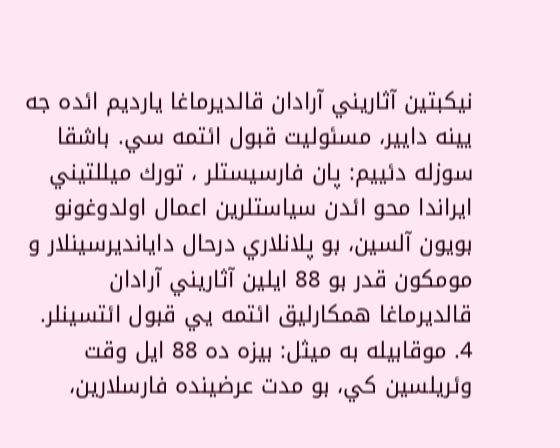نيكبتين آثاريني آرادان قالديرماغا يارديم ائده جه يينه دايير، مسئوليت قبول ائتمه سي. باشقا سوزله دئيیم: پان فارسيستلر ، تورك ميللتيني ايراندا محو ائدن سياستلرين اعمال اولدوغونو بويون آلسين، بو پلانلاري درحال دايانديرسينلار و مومكون قدر بو 88 ايلين آثاريني آرادان قالديرماغا همكارليق ائتمه يي قبول ائتسينلر.
4. موقابيله به ميثل: بيزه ده 88 ايل وقت وئريلسين كي، بو مدت عرضينده فارسلارين،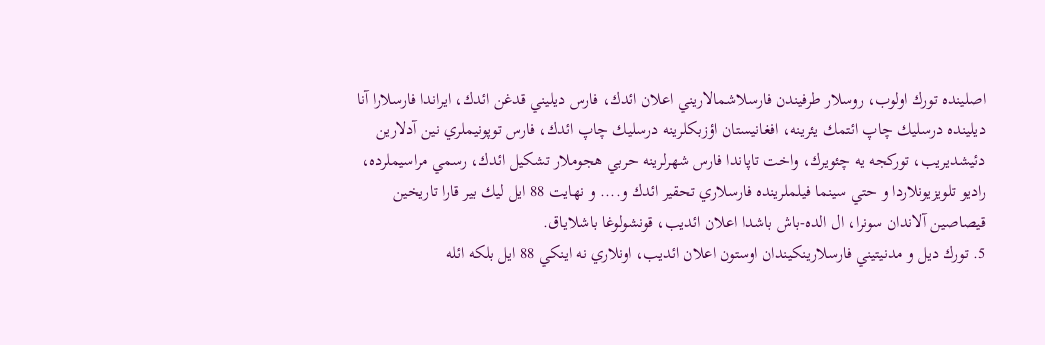اصلينده تورك اولوب، روسلار طرفيندن فارسلاشمالاريني اعلان ائدك، فارس ديليني قدغن ائدك، ايراندا فارسلارا آنا ديلينده درسليك چاپ ائتمك يئرينه، افغانيستان اؤزبكلرينه درسليك چاپ ائدك، فارس توپونيملري نين آدلارين دئيشديريب، توركجه يه چئويرك، واخت تاپاندا فارس شهرلرينه حربي هجوملار تشكيل ائدك، رسمي مراسيملرده، راديو تلويزيونلاردا و حتي سينما فيلملرينده فارسلاري تحقير ائدك و.... و نهايت 88 ايل ليك بير قارا تاريخين قيصاصين آلاندان سونرا، ال الده-باش باشدا اعلان ائديب، قونشولوغا باشلاياق.
5. تورك ديل و مدنيتيني فارسلارينكيندان اوستون اعلان ائديب، اونلاري نه اينكي 88 ايل بلكه ائله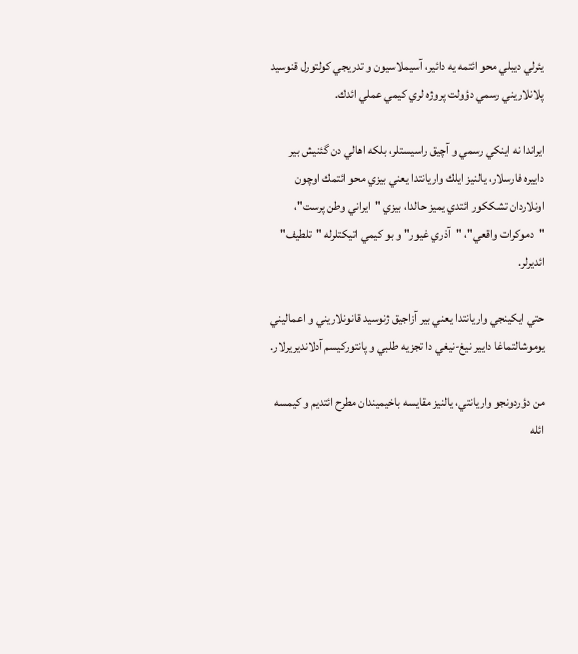يئرلي ديبلي محو ائتمه يه دائير، آسيملاسيون و تدريجي كولتورل قنوسيد پلانلاريني رسمي دؤولت پروژه لري كيمي عملي ائدك.

ايراندا نه اينكي رسمي و آچيق راسيستلر، بلكه اهالي دن گئنيش بير داييره فارسلار، يالنيز ايلك واريانتدا يعني بيزي محو ائتمك اوچون اونلاردان تشككور ائتدي يميز حالدا، بيزي "ايراني وطن پرست"، "دموكرات واقعي"، "آذري غيور" و بو كيمي اتيكتلرله "تلطيف" ائديرلر.

حتي ايكينجي واريانتدا يعني بير آزاجيق ژنوسيد قانونلاريني و اعماليني يوموشالتماغا دايير نيغ-نيغي دا تجزيه طلبي و پانتوركيسم آدلانديریرلار.

من دؤردونجو واريانتي، يالنيز مقایسه باخيميندان مطرح ائتديم و كيمسه ائله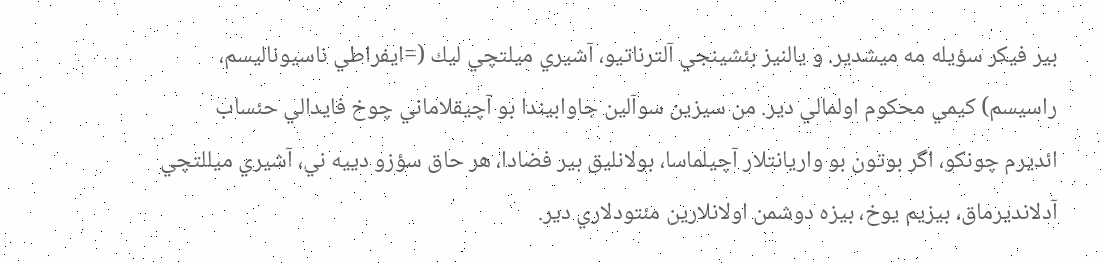بير فيكر سؤيله مه ميشدير. و يالنيز بئشينجي آلترناتيو، آشيري ميلتچي ليك (=ايفراطي ناسيوناليسم، راسيسم) كيمي محكوم اولمالي دير. من سيزين سوآلين جاوابيندا بو آچيقلاماني چوخ فايدالي حئساب ائديرم چونكو، اگر بوتون بو واريانتلار آچيلماسا، بولانليق بير فضادا، هر حاق سؤزو دييه ني، آشيري ميللتچي آدلانديرماق، بيزيم يوخ، بيزه دوشمن اولانلارين مئتودلاري دير.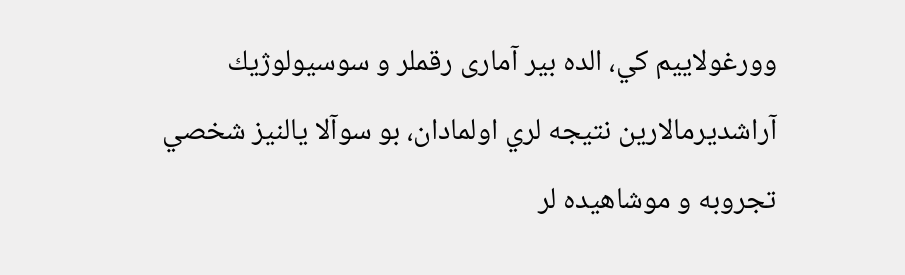وورغولاييم كي، الده بير آماری رقملر و سوسيولوژيك آراشديرمالارين نتيجه لري اولمادان، بو سوآلا يالنيز شخصي تجروبه و موشاهيده لر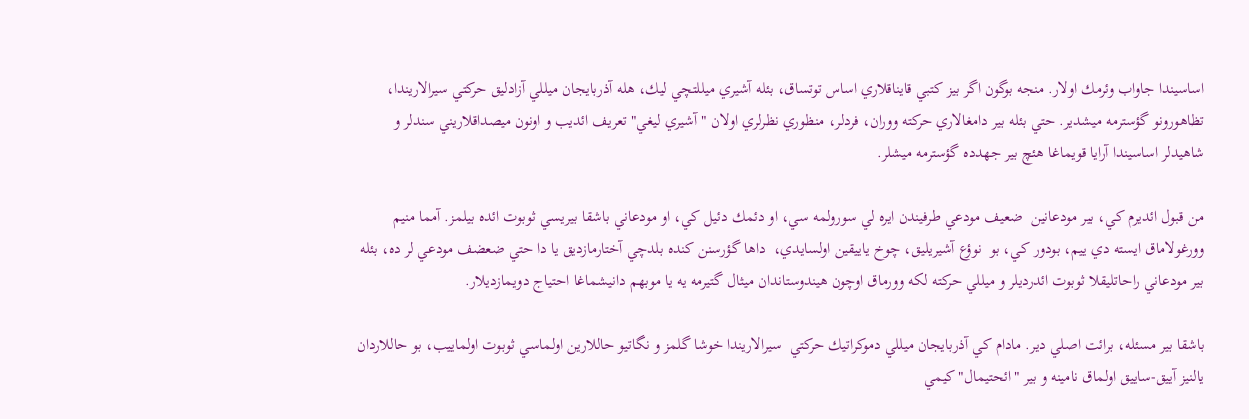اساسيندا جاواب وئرمك اولار. منجه بوگون اگر بيز كتبي قايناقلاري اساس توتساق، بئله آشيري ميللتچي ليك، هله آذربايجان ميللي آزادليق حركتي سيرالاريندا، تظاهورونو گؤسترمه ميشدير. حتي بئله بير دامغالاري حرکته ووران، فردلر، منظوري نظرلري اولان "آشيري ليغي" تعريف ائديب و اونون ميصداقلاريني سندلر و شاهيدلر اساسيندا آرايا قويماغا هئچ بير جهدده گؤسترمه ميشلر.

من قبول ائديرم كي، بير مودعانين  ضعيف مودعي طرفيندن ايره لي سورولمه سي، او دئمك دئيل كي، او مودعاني باشقا بيريسي ثوبوت ائده بيلمز. آمما منيم وورغولاماق ايسته دي ييم، بودور كي، بو  نوؤع آشيريليق، چوخ ياييقين اولسايدي،  داها گؤرسنن كنده بلدچي آختارمازديق يا دا حتي ضعضف مودعي لر ده، بئله بير مودعاني راحاتليقلا ثوبوت ائدرديلر و ميللي حركته لكه وورماق اوچون هيندوستاندان ميثال گتيرمه يه يا موبهم دانيشماغا احتياج دويمازديلار.

باشقا بير مسئله، برائت اصلي دير. مادام كي آذربايجان ميللي دموكراتيك حركتي  سيرالاريندا خوشا گلمز و نگاتيو حاللارين اولماسي ثوبوت اولماييب، بو حاللاردان يالنيز آييق-ساييق اولماق نامينه و بير "ائحتيمال"كيمي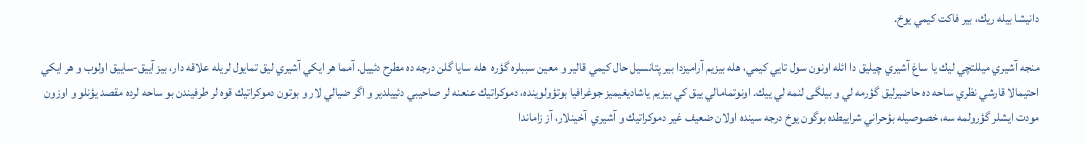دانيشا بيله ريك، بير فاكت كيمي يوخ.

منجه آشيري ميللتچي ليك يا ساغ آشيري چيليق دا ائله اونون سول تايي كيمي، هله بيزيم آراميزدا بير پتانسيل حال كيمي قالير و معين سببلره گؤره  هله سايا گلن درجه ده مطرح دئيیل. آمما هر ايكي آشيري ليق تمايول لريله علاقه دار، بيز آييق-ساييق اولوب و هر ايكي احتيمالا قارشي نظري ساحه ده حاضيرليق گؤرمه لي و بیلگی لنمه لي ييك. اونوتمامالي ييق كي بيزيم ياشاديغيميز جوغرافيا بوتؤولوينده، دموكراتيك عنعنه لر صاحيبي دئیيلدير و اگر ضيالي لار و بوتون دموكراتيك قوه لر طرفيندن بو ساحه لرده مقصد يؤنلو و اوزون مودت ايشلر گؤرولمه سه، خصوصيله بؤحراني شراييطده بوگون يوخ درجه سينده اولان ضعيف غير دموكراتيك و آشيري  آخينلار، آز زاماندا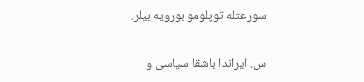سورعتله توپلومو بورويه بيلر.


س. ایراندا باشقا سیاسی و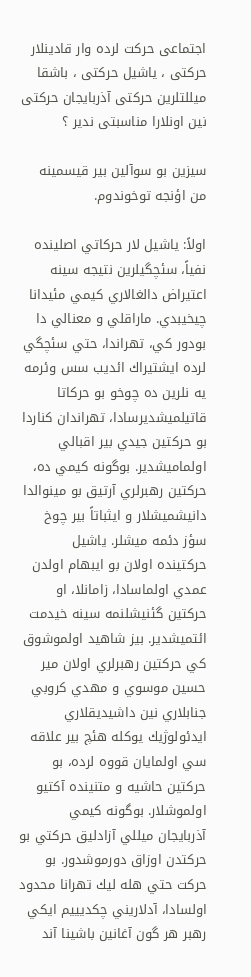اجتماعی حرکت لرده وار قادینلار حرکتی ، یاشیل حرکتی ، باشقا میللتلرین حرکتی آذربایجان حرکتی نین اونلارا مناسبتی ندیر ؟

سيزين بو سوآلين بير قيسمينه من اؤنجه توخوندوم.

اولاً: ياشيل لار حركاتي اصلينده نفياً، سئچگيلرين نتيجه سينه اعتيراض دالغالاري كيمي مئيدانا چيخيبدي. ماراقلي و معنالي دا بودور كي، تهراندا، حتي سئچگي لرده ايشتيراك ائديب سس وئرمه يه نلرين ده چوخو بو حركاتا قاتيلميشديرسادا، تهراندان كناردا بو حركتين جيدي بير اقبالي اولماميشدير. بوگونه كيمي ده، حركتين رهبرلري آرتيق بو مينوالدا دانيشميشلار و ايثباتاً بير چوخ سؤز دئمه ميشلر. ياشيل حركتينده اولان بو ايبهام اولدن عمدي اولماسادا، زامانلا، او حركتين گئنيشلنمه سينه خيدمت ائتميشدير. بيز شاهيد اولموشوق كي حركتين رهبرلري اولان مير حسين موسوي و مهدي كروبي جنابلاري نين داشيديقلاري ايدئولوژيك يوكله هئچ بير علاقه سي اولمايان قووه لرده، بو حركتين حاشيه و متنينده آكتيو اولموشلار. بوگونه كيمي آذربايجان ميللي آزادليق حركتي بو حركتدن اوزاق دورموشدور. بو حركت حتي هله ليك تهرانا محدود اولسادا، آدلاريني چكديييم ايكي رهبر هر گون آغانين باشينا آند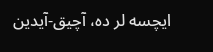ايچسه لر ده، آچيق-آيدين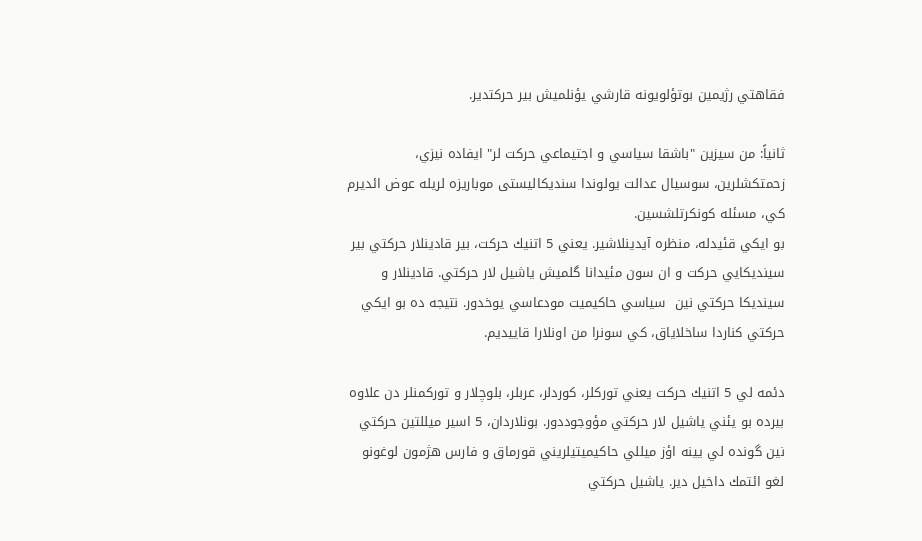فقاهتي رژيمين بوتؤلويونه قارشي يؤنلميش بير حركتدير.

ثانياً: من سيزين "باشقا سياسي و اجتيماعي حركت لر" ايفاده نيزي، زحمتكشلرين، سوسيال عدالت يولوندا سندیکالیستی موباريزه لريله عوض ائديرم كي، مسئله كونكرتلشسين.
بو ايكي قئيدله، منظره آيدينلاشير. يعني 5 اتنيك حركت، بير قادينلار حركتي بير سينديكايي حركت و ان سون مئيدانا گلميش ياشيل لار حركتي. قادينلار و سينديكا حركتي نين  سياسي حاكيميت مودعاسي يوخدور. نتيجه ده بو ايكي حركتي كناردا ساخلاياق، كي سونرا من اونلارا قاييديم.

دئمه لي 5 اتنيك حركت يعني توركلر، كوردلر، عربلر، بلوچلار و توركمنلر دن علاوه بيرده بو يئني ياشيل لار حركتي مؤوجوددور. بونلاردان، 5 اسير ميللتين حركتي نين گونده لي يينه اؤز ميللي حاكيميتيلريني قورماق و فارس هژمون لوغونو لغو ائتمك داخيل دير. ياشيل حركتي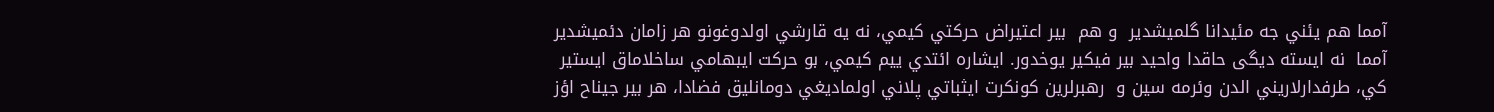آمما هم يئني جه مئيدانا گلميشدير  و هم  بير اعتيراض حركتي كيمي، نه يه قارشي اولدوغونو هر زامان دئميشدير آمما  نه ايسته ديگی حاقدا واحيد بير فيكير يوخدور. ايشاره ائتدي ييم كيمي، بو حركت ايبهامي ساخلاماق ايستير كي، طرفدارلاريني الدن وئرمه سين و  رهبرلرين كونكرت ايثباتي پلاني اولماديغي دومانليق فضادا، هر بير جيناح اؤز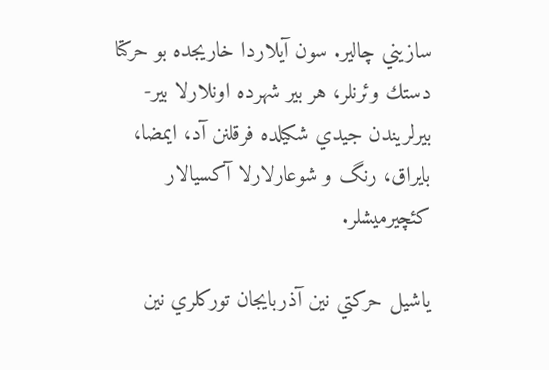سازيني چالير. سون آيلاردا خاريجده بو حركتا دستك وئرنلر، هر بير شهرده اونلارلا بير-بيرلريندن جيدي شكيلده فرقلنن آد، ايمضا، بايراق، رنگ و شوعارلارلا آكسيالار كئچيرميشلر.

ياشيل حركتي نين آذربايجان توركلري نين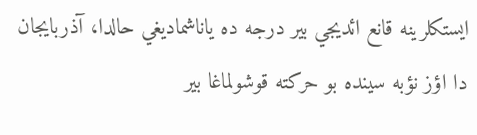ايستكلرينه قانع ائديجي بير درجه ده ياناشماديغي حالدا، آذربايجان دا اؤز نؤبه سينده بو حركته قوشولماغا بير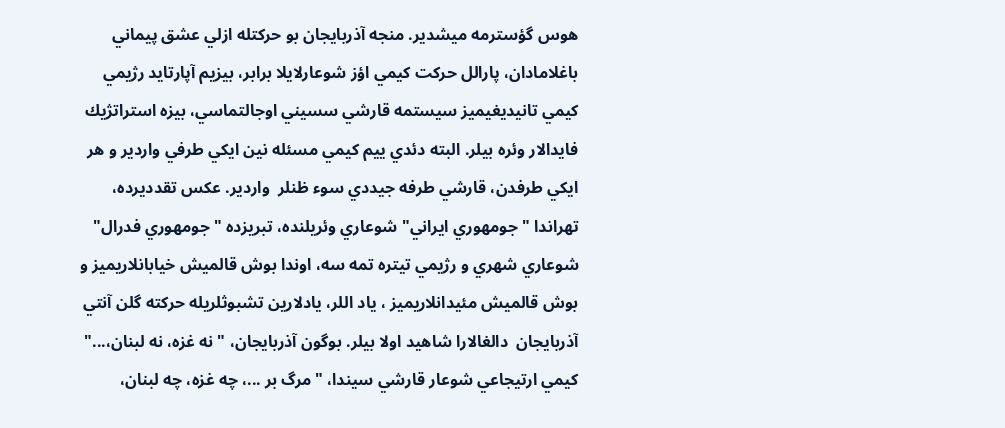هوس گؤسترمه ميشدير. منجه آذربايجان بو حركتله ازلي عشق پيماني باغلامادان، پارالل حركت كيمي اؤز شوعارلايلا برابر، بيزيم آپارتايد رژيمي كيمي تانيديغيميز سيستمه قارشي سسيني اوجالتماسي، بيزه استراتژيك فايدالار وئره بيلر. البته دئدي ييم كيمي مسئله نين ايكي طرفي واردير و هر ايكي طرفدن، قارشي طرفه جيددي سوء ظنلر  واردير. عكس تقدديرده، تهراندا "جومهوري ايراني" شوعاري وئريلنده، تبريزده "جومهوري فدرال" شوعاري شهري و رژيمي تيتره تمه سه، اوندا بوش قالميش خيابانلاريميز و بوش قالميش مئيدانلاريميز ، ياد اللر، يادلارين تشبوثلريله حركته گلن آنتي آذربايجان  دالغالارا شاهيد اولا بيلر. بوگون آذربايجان، "نه غزه، نه لبنان،..." كيمي ارتيجاعي شوعار قارشي سيندا، "مرگ بر ...، چه غزه، چه لبنان،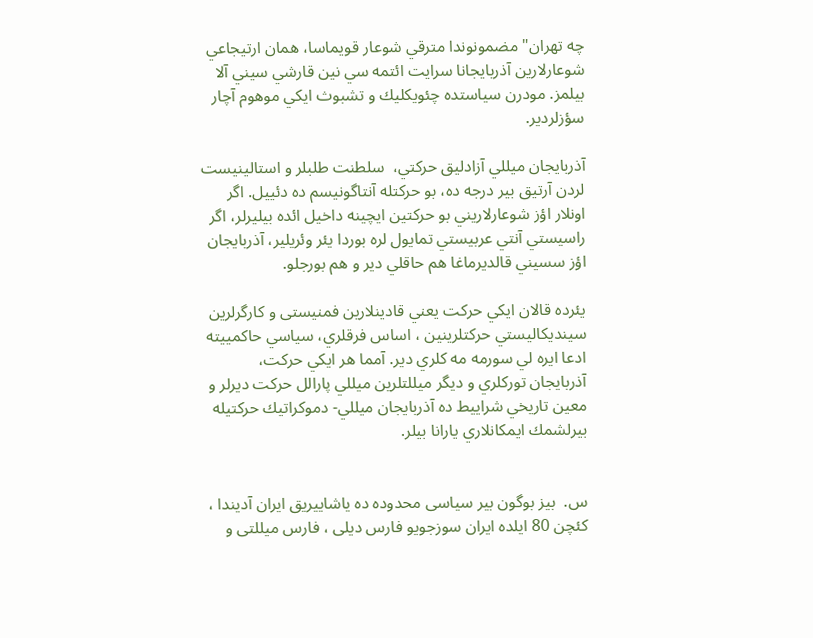چه تهران" مضمونوندا مترقي شوعار قويماسا، همان ارتيجاعي شوعارلارين آذربايجانا سرايت ائتمه سي نين قارشي سيني آلا بيلمز. مودرن سياستده چئويكليك و تشبوث ايكي موهوم آچار سؤزلردير.

آذربايجان ميللي آزادليق حركتي،  سلطنت طلبلر و استالينيست لردن آرتيق بير درجه ده، بو حركتله آنتاگونيسم ده دئيیل. اگر اونلار اؤز شوعارلاريني بو حركتين ايچينه داخيل ائده بيليرلر، اگر راسيستي آنتي عربيستي تمايول لره بوردا يئر وئريلير، آذربايجان  اؤز سسيني قالديرماغا هم حاقلي دير و هم بورجلو.

يئرده قالان ايكي حركت يعني قادينلارين فمنیستی و کارگرلرین سينديكاليستي حركتلرينین ، اساس فرقلري، سياسي حاكمييته ادعا ايره لي سورمه مه كلري دير. آمما هر ايكي حركت، آذربايجان توركلري و ديگر ميللتلرين ميللي پارالل حركت ديرلر و معين تاريخي شراييط ده آذربايجان ميللي- دموكراتيك حركتيله بيرلشمك ايمكانلاري يارانا بيلر.


س.  بیز بوگون بیر سیاسی محدوده ده یاشاییریق ایران آدیندا ، کئچن 80 ایلده ایران سوزجویو فارس دیلی ، فارس میللتی و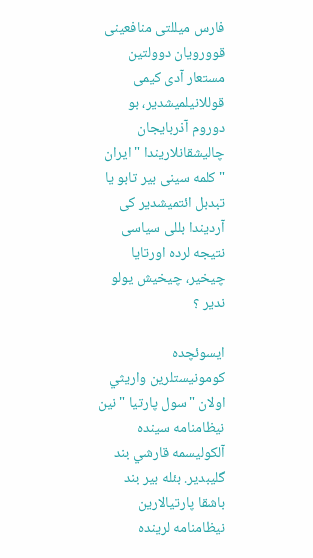فارس میللتی منافعینی قوورویان دوولتین مستعار آدی کیمی قوللانیلمیشدیر، بو دوروم آذربایجان چالیشقانلاریندا " ایران "کلمه سینی بیر تابو یا تبدبل ائتمیشدیر کی آردیندا بللی سیاسی نتیجه لرده اورتایا چیخیر، چیخیش یولو ندیر ؟

ايسوئچده كومونيستلرين واريثي اولان "سول پارتيا "نين نيظامنامه سينده آلكوليسمه قارشي بند گليبدير. بئله بير بند باشقا پارتيالارين نيظامنامه لرينده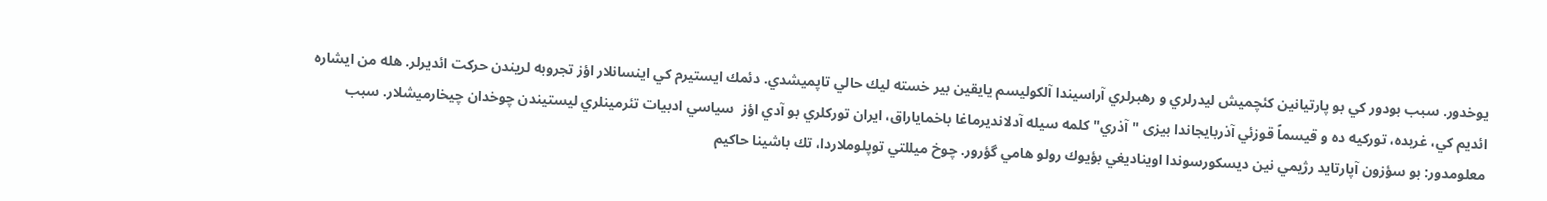يوخدور. سبب بودور كي بو پارتيانين كئچميش ليدرلري و رهبرلري آراسيندا آلكوليسم يايقين بير خسته ليك حالي تاپميشدي. دئمك ايستيرم كي اينسانلار اؤز تجروبه لريندن حركت ائديرلر. هله من ايشاره ائديم كي، غربده، توركيه ده و قيسماً قوزئي آذربايجاندا بيزی "آذري" كلمه سيله آدلانديرماغا باخماياراق، ايران توركلري بو آدي اؤز  سياسي ادبيات تئرمينلري لیستیندن چوخدان چيخارميشلار. سبب معلومدور: بو سؤزون آپارتايد رژيمي نين ديسكورسوندا اويناديغي بؤيوك رولو هامي گؤرور. چوخ ميللتي توپلوملاردا، تك باشينا حاكيم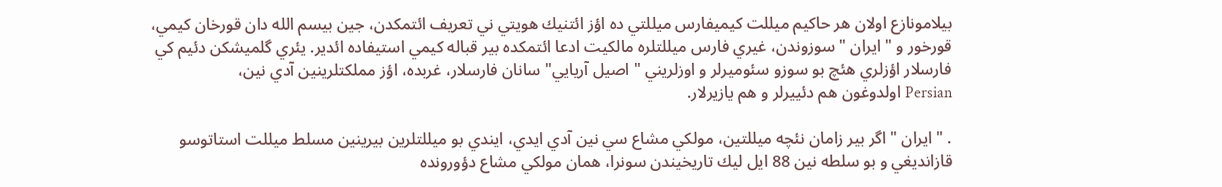بيلامونازع اولان هر حاكيم ميللت كيميفارس ميللتي ده اؤز ائتنيك هويتي ني تعريف ائتمكدن، جين بيسم الله دان قورخان كيمي، قورخور و " ايران " سوزوندن، غيري فارس ميللتلره مالكيت ادعا ائتمكده بير قباله كيمي استيفاده ائدير. يئري گلميشكن دئيم كي فارسلار اؤزلري هئچ بو سوزو سئوميرلر و اوزلريني " اصيل آريايي" سانان فارسلار، غربده، اؤز مملكتلرينين آدي نين،
Persian اولدوغون هم دئیيرلر و هم يازيرلار.

. " ايران " اگر بير زامان نئچه ميللتين، مولكي مشاع سي نين آدي ايدي، ايندي بو ميللتلرين بيرينين مسلط ميللت استاتوسو قازانديغي و بو سلطه نين 88 ايل ليك تاريخيندن سونرا، همان مولكي مشاع دؤورونده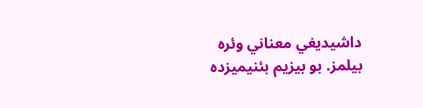داشيديغي معناني وئره بيلمز. بو بيزیم بئنيميزده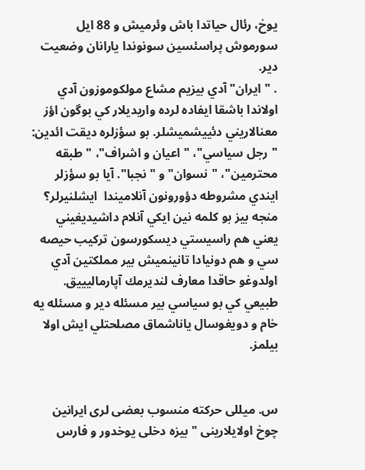يوخ، رئال حياتدا باش وئرميش و 88 ايل سورموش پراسئسين سونوندا يارانان وضعيت دير.
. "ايران" آدي بيزيم مشاع مولكوموزون آدي اولاندا باشقا ايفاده لرده واریدیلار كي بوگون اؤز معنالاريني دئيیشميشلر. بو سؤزلره ديقت ائدين:  "رجل سياسي"، "اعيان و اشراف"، "طبقه محترمين"، "نسوان" و "نجبا". آيا بو سؤزلر ايندي مشروطه دؤورونون آنلاميندا  ايشلنيرلر؟
منجه بيز بو كلمه نين ايكي آنلام داشيديغيني يعني هم راسيستي ديسكورسون تركيب حيصه سي و هم دونيادا تانينميش بير مملكتين آدي اولدوغو حاقدا معارف لنديرمك آپارمالیییق. طبيعي كي بو سياسي بير مسئله دير و مسئله يه خام و دويغوسال ياناشماق مصلحتلي ايش اولا بيلمز.


س. میللی حرکته منسوب بعضی لری ایرانین چوخ اولایلارینی "بیزه دخلی یوخدور و فارس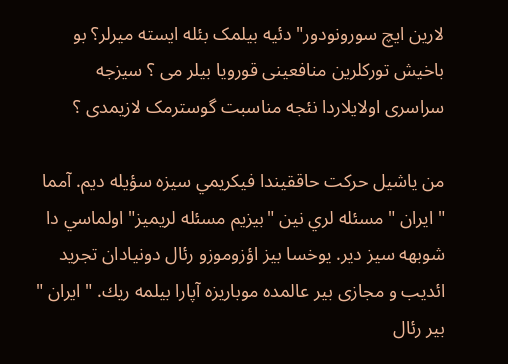لارین ایچ سورونودور" دئیه بیلمک بئله ایسته میرلر؟ بو باخیش تورکلرین منافعینی قورویا بیلر می ؟ سیزجه سراسری اولایلاردا نئجه مناسبت گوسترمک لازیمدی ؟

من ياشيل حركت حاققيندا فيكريمي سيزه سؤيله ديم. آمما " ايران " مسئله لري نين "بيزيم مسئله لريميز" اولماسي دا شوبهه سيز دير. يوخسا بيز اؤزوموزو رئال دونيادان تجريد ائديب و مجازی بير عالمده موباريزه آپارا بيلمه ريك. " ايران " بير رئال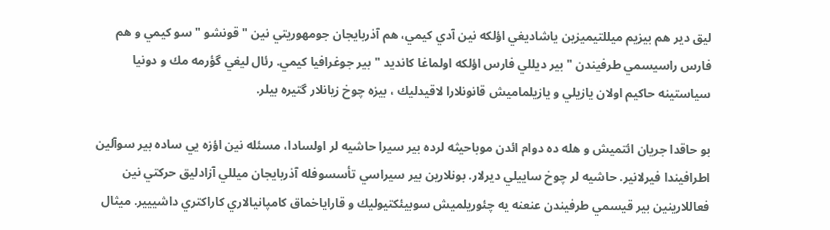ليق دير هم بيزيم ميللتيميزين ياشاديغي اؤلكه نين آدي كيمي، هم آذربايجان جومهوريتي نين " قونشو "سو كيمي و هم فارس راسيسمي طرفيندن "بير ديللي فارس اؤلكه اولماغا كانديد " بير جوغرافيا كيمي. رئال ليغي گؤرمه مك و دونيا سياستينه حاكيم اولان يازيلي و يازيلماميش قانونلارا لاقيدليك ، بيزه چوخ زيانلار گتيره بيلر.

بو حاقدا جريان ائتميش و هله ده دوام ائدن موباحيثه لرده بير سيرا حاشيه لر اولسادا، مسئله نين اؤزه يي ساده بير سوآلين اطرافيندا فيرلانير. حاشيه لر چوخ ساييلي ديرلار. بونلارين بير سيراسي تأسسوفله آذربايجان ميللي آزادليق حركتي نين فعاللارینين بير قيسمي طرفيندن عنعنه يه چئوريلميش سوبيئكتيوليك و قاراياخماق كامپانيالاري كاراكتري داشييير. ميثال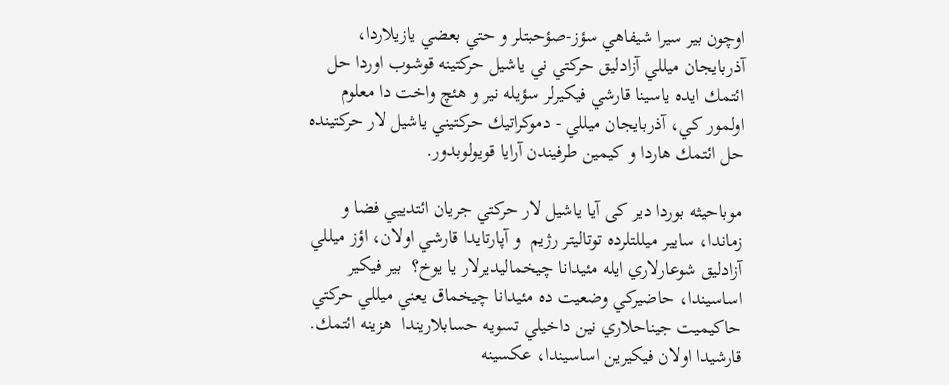اوچون بير سيرا شيفاهي سؤز-صؤحبتلر و حتي بعضي يازيلاردا، آذربايجان ميللي آزادليق حركتي ني ياشيل حركتينه قوشوب اوردا حل ائتمك ايده ياسينا قارشي فيكيرلر سؤيله نير و هئچ واخت دا معلوم اولمور كي، آذربايجان ميللي - دموكراتيك حركتيني ياشيل لار حركتينده حل ائتمك هاردا و كيمين طرفيندن آرايا قويولوبدور.

موباحيثه بوردا دير کی آيا ياشيل لار حركتي جريان ائتدييي فضا و زماندا، سايير ميللتلرده توتاليتر رژيم  و آپارتايدا قارشي اولان، اؤز ميللي آزادليق شوعارلاري ایله مئيدانا چيخماليديرلار يا يوخ؟  بير فيكير اساسيندا، حاضيركي وضعيت ده مئیدانا چيخماق يعني ميللي حركتي حاكيميت جيناحلاري نين داخيلي تسويه حسابلاريندا  هزينه ائتمك. قارشيدا اولان فيكيرين اساسيندا، عكسينه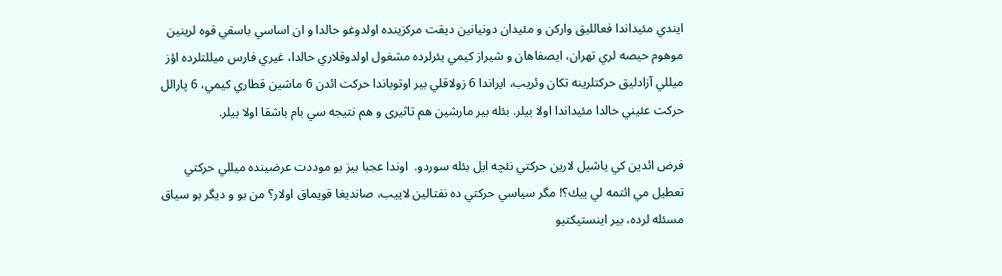ايندي مئيداندا فعالليق واركن و مئيدان دونيانين ديقت مركزينده اولدوغو حالدا و ان اساسي باسقي قوه لرينین موهوم حيصه لري تهران، ايصفاهان و شيراز كيمي يئرلرده مشغول اولدوقلاري حالدا، غيري فارس ميللتلرده اؤز ميللي آزادليق حركتلرينه تكان وئريب، ايراندا 6 زولاقلي بير اوتوباندا حركت ائدن 6 ماشين قطاري كيمي، 6 پارالل حركت عئيني حالدا مئيداندا اولا بيلر. بئله بير مارشين هم تاثیری و هم نتيجه سي بام باشقا اولا بيلر.

فرض ائدين كي ياشيل لارين حركتي نئچه ايل بئله سوردو.  اوندا عجبا بيز بو موددت عرضينده ميللي حركتي تعطيل مي ائتمه لي ييك؟! مگر سياسي حركتي ده نفتالين لاييب، صانديغا قويماق اولار؟ من بو و ديگر بو سياق مسئله لرده، بير اينستيكتيو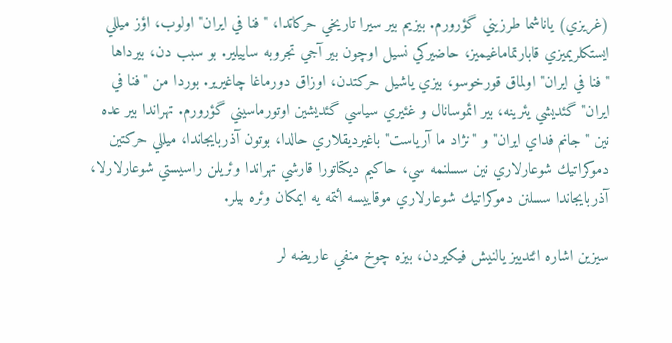(غريزي) ياناشما طرزيني گؤرورم. بيزيم بير سيرا تاريخي حركاتدا، "فنا في ايران" اولوب، اؤز ميللي ايستكلريميزي قابارتماماغيميز، حاضيركي نسيل اوچون بير آجي تجروبه ساييلير. بو سبب دن، بيرداها "فنا في ايران" اولماق قورخوسو، بيزي ياشيل حركتدن، اوزاق دورماغا چاغيرير. بوردا من "فنا في ايران" گئديشي يئرينه، بير ائموسانال و غئيري سياسي گئديشين اوتورماسيني گؤرورم. تهراندا بير عده نين "جانم فداي ايران" و "نژاد ما آرياست" باغيرديقلاري حالدا، بوتون آذربايجاندا، ميللي حركتين دموكراتيك شوعارلاري نين سسلنمه سي، حاكيم ديكتاتورا قارشي تهراندا وئريلن راسيستي شوعارلارلا، آذربايجاندا سسلنن دموكراتيك شوعارلاري موقاييسه ائتمه يه ايمكان وئره بيلر.

سيزين اشاره ائتدييز يالنيش فيكيردن، بيزه چوخ منفي عاريضه لر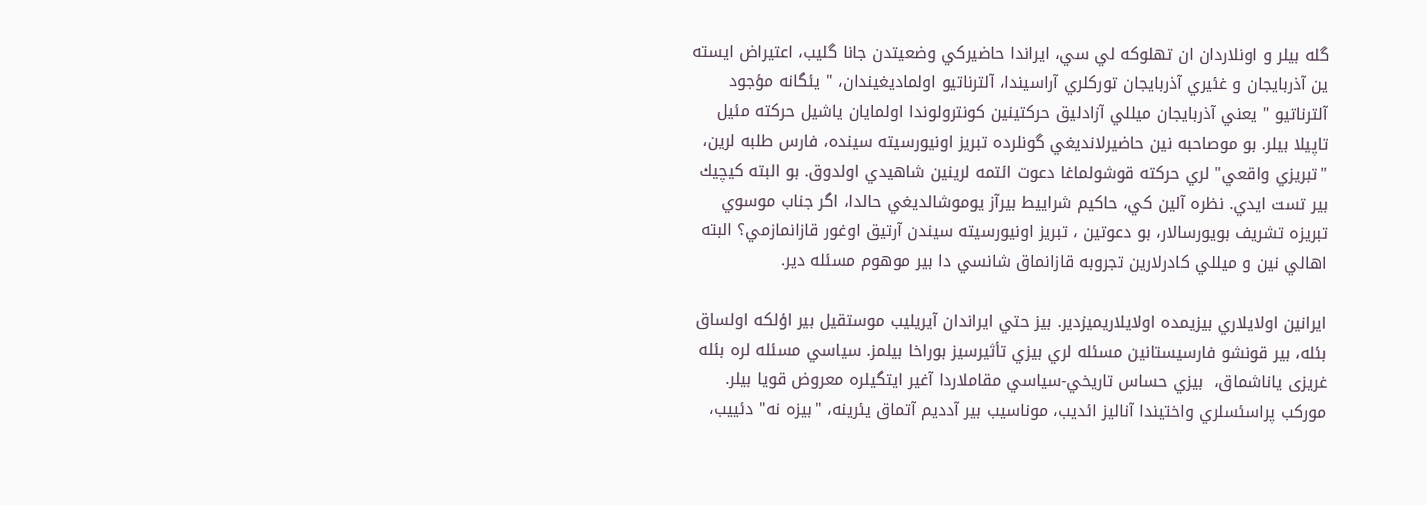گله بيلر و اونلاردان ان تهلوكه لي سي، ايراندا حاضيركي وضعيتدن جانا گليب، اعتيراض ايسته ين آذربايجان و غئيري آذربايجان توركلري آراسيندا، آلترناتيو اولماديغيندان، " يئگانه مؤجود آلترناتيو " يعني آذربايجان ميللي آزادليق حركتينين كونترولوندا اولمايان ياشيل حركته مئيل تاپيلا بيلر. بو موصاحبه نين حاضيرلانديغي گونلرده تبريز اونيورسيته سينده، فارس طلبه لرين، "تبريزي واقعي" لري حركته قوشولماغا دعوت ائتمه لرینين شاهيدي اولدوق. بو البته كيچيك بير تست ايدي. نظره آلين كي، حاكيم شراييط بيرآز يوموشالديغي حالدا، اگر جناب موسوي تبريزه تشريف بويورسالار، بو دعوتين ، تبريز اونيورسيته سيندن آرتيق اوغور قازانمازمي؟ البته اهالي نين و ميللي كادرلارين تجروبه قازانماق شانسي دا بير موهوم مسئله دير.

ايرانين اولايلاري بيزيمده اولايلاريميزدير. بيز حتي ايراندان آيريليب موستقيل بير اؤلكه اولساق بئله، بير قونشو فارسيستانين مسئله لري بيزي تأثيرسيز بوراخا بيلمز. سياسي مسئله لره بئله غریزی ياناشماق،  بيزي حساس تاريخي-سياسي مقاملاردا آغير ايتگيلره معروض قويا بيلر. موركب پراسئسلري واختيندا آناليز ائديب، موناسيب بير آدديم آتماق يئرينه، "بيزه نه" دئيیب،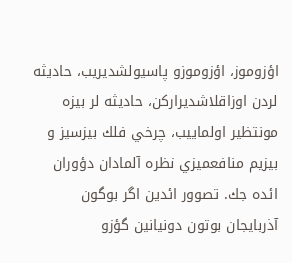اؤزوموز، اؤزوموزو پاسيولشديريب، حاديثه لردن اوزاقلاشديراركن، حاديثه لر بيزه مونتظير اولماييب، چرخي فلك بيزسيز و بيزيم منافعميزي نظره آلمادان دؤوران ائده جك. تصوور ائدين اگر بوگون آذربايجان بوتون دونيانين گؤزو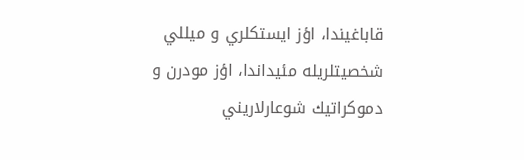قاباغيندا، اؤز ايستكلري و ميللي شخصيتلريله مئيداندا، اؤز مودرن و دموكراتيك شوعارلاريني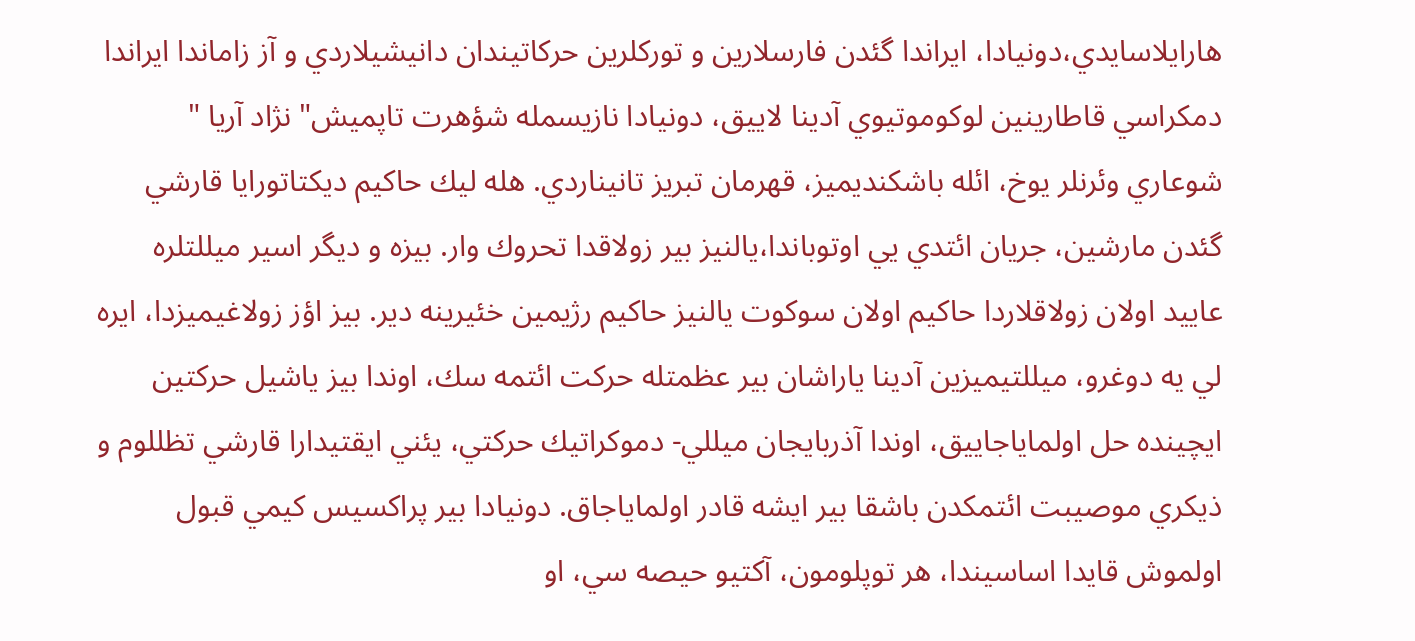هارايلاسايدي،دونيادا، ايراندا گئدن فارسلارين و توركلرين حركاتيندان دانيشيلاردي و آز زاماندا ايراندا دمكراسي قاطارينين لوكوموتيوي آدينا لاييق، دونيادا نازيسمله شؤهرت تاپميش" نژاد آريا " شوعاري وئرنلر يوخ، ائله باشكنديميز، قهرمان تبريز تانيناردي. هله ليك حاكيم ديكتاتورايا قارشي گئدن مارشين، جريان ائتدي يي اوتوباندا،يالنيز بير زولاقدا تحروك وار. بيزه و ديگر اسير ميللتلره عاييد اولان زولاقلاردا حاكيم اولان سوكوت يالنيز حاكيم رژيمين خئيرينه دير. بيز اؤز زولاغيميزدا، ايره لي يه دوغرو، ميللتيميزين آدينا ياراشان بير عظمتله حركت ائتمه سك، اوندا بيز ياشيل حركتين ایچينده حل اولماياجاييق، اوندا آذربايجان ميللي- دموكراتيك حركتي، يئني ايقتيدارا قارشي تظللوم و ذيكري موصيبت ائتمكدن باشقا بير ايشه قادر اولماياجاق. دونيادا بير پراكسيس كيمي قبول اولموش قايدا اساسيندا، هر توپلومون، آكتيو حيصه سي، او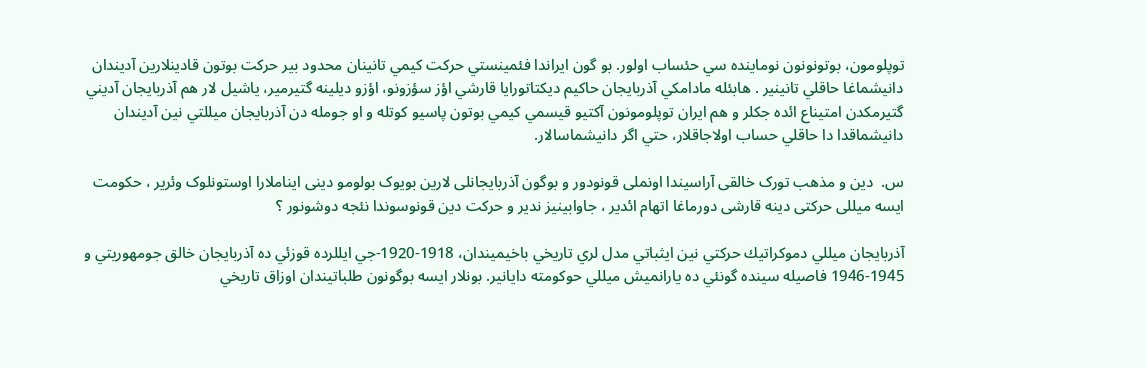توپلومون، بوتونونون نوماينده سي حئساب اولور. بو گون ايراندا فئمينستي حركت كيمي تانينان محدود بير حركت بوتون قادينلارين آديندان دانيشماغا حاقلي تانينير . هابئله مادامكي آذربايجان حاكيم ديكتاتورايا قارشي اؤز سؤزونو، اؤزو ديلينه گتيرمير، ياشيل لار هم آذربايجان آديني گتيرمكدن امتيناع ائده جكلر و هم ايران توپلومونون آكتيو قيسمي كيمي بوتون پاسيو كوتله و او جومله دن آذربايجان ميللتي نين آديندان دانيشماقدا دا حاقلي حساب اولاجاقلار، حتي اگر دانيشماسالار.

س.  دین و مذهب تورک خالقی آراسیندا اونملی قونودور و بوگون آذربایجانلی لارین بویوک بولومو دینی ایناملارا اوستونلوک وئریر ، حکومت ایسه میللی حرکتی دینه قارشی دورماغا اتهام ائدیر ، جاوابینیز ندیر و حرکت دین قونوسوندا نئجه دوشونور ؟

آذربايجان ميللي دموكراتيك حركتي نين ايثباتي مدل لري تاريخي باخيمیندان، 1918-1920-جي ايللرده قوزئي ده آذربايجان خالق جومهوريتي و 1945-1946 فاصيله سينده گونئي ده يارانميش ميللي حوكومته دايانير. بونلار ايسه بوگونون طلباتيندان اوزاق تاريخي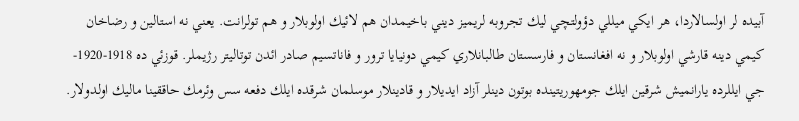آبيده لر اولسالاردا، هر ايكي ميللي دؤولتچي ليك تجروبه لريميز ديني باخيمدان هم لائيك اولوبلار و هم تولرانت. يعني نه استالين و رضاخان كيمي دينه قارشي اولوبلار و نه افغانستان و فارسستان طالبانلاري كيمي دونيايا ترور و فاناتسيم صادر ائدن توتاليتر رژيملر. قوزئي ده 1918-1920-جي ايللرده يارانميش شرقين ايلك جومهوريتينده بوتون دينلر آزاد ايديلار و قادينلار موسلمان شرقده ايلك دفعه سس وئرمك حاققينا ماليك اولدولار.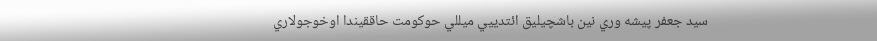سيد جعفر پيشه وري نين باشچيليق ائتدييي ميللي حوكومت حاققيندا اوخوجولاري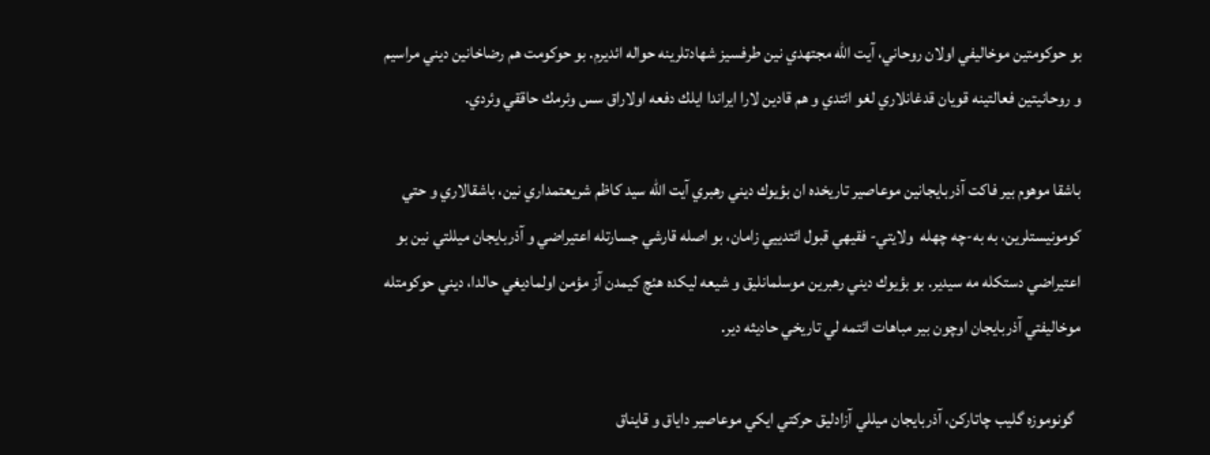بو حوكومتين موخاليفي اولان روحاني، آيت الله مجتهدي نين طرفسيز شهادتلرينه حواله ائديرم. بو حوكومت هم رضاخانين ديني مراسيم و روحانيتين فعالتينه قويان قدغانلاري لغو ائتدي و هم قادين لارا ايراندا ايلك دفعه اولاراق سس وئرمك حاققي وئردي.

باشقا موهوم بير فاكت آذربايجانين موعاصير تاريخده ان بؤيوك ديني رهبري آيت الله سيد كاظم شريعتمداري نين، باشقالاري و حتي كومونيستلرين، به به-چه چهله  ولايتي- فقيهي قبول ائتدييي زامان، بو اصله قارشي جسارتله اعتيراضي و آذربايجان ميللتي نين بو اعتيراضي دستكله مه سيدير. بو بؤيوك ديني رهبرين موسلمانليق و شيعه ليكده هئچ كيمدن آز مؤمن اولماديغي حالدا، ديني حوكومتله موخاليفتي آذربايجان اوچون بير مباهات ائتمه لي تاريخي حاديثه دير.

  گونوموزه گليب چاتاركن، آذربايجان ميللي آزادليق حركتي ايكي موعاصير دایاق و قایناق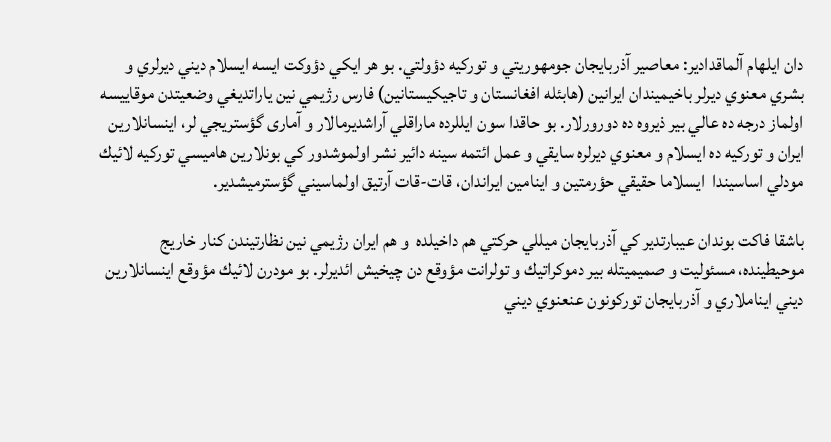دان ايلهام آلماقدادير: معاصير آذربايجان جومهوريتي و توركيه دؤولتي. بو هر ايكي دؤوكت ايسه ايسلام ديني ديرلري و بشري معنوي ديرلر باخيميندان ايرانين (هابئله افغانستان و تاجيكیستانين) فارس رژيمي نين ياراتديغي وضعيتدن موقاييسه اولماز درجه ده عالي بير ذيروه ده دورورلار. بو حاقدا سون ايللرده ماراقلي آراشديرمالار و آماری گؤستريجي لر، اينسانلارين ايران و توركيه ده ايسلام و معنوي ديرلره سايقي و عمل ائتمه سينه دائير نشر اولموشدور كي بونلارين هاميسي توركيه لائيك مودلي اساسيندا  ايسلاما حقيقي حؤرمتين و اينامين ايراندان، قات-قات آرتيق اولماسيني گؤسترميشدير.

باشقا فاكت بوندان عيبارتدير كي آذربايجان ميللي حركتي هم داخيلده  و هم ايران رژيمي نين نظارتيندن كنار خاريج موحيطينده، مسئوليت و صميميتله بير دموكراتيك و تولرانت مؤوقع دن چيخيش ائديرلر. بو مودرن لائيك مؤوقع اينسانلارين ديني ايناملاري و آذربايجان توركونون عنعنوي ديني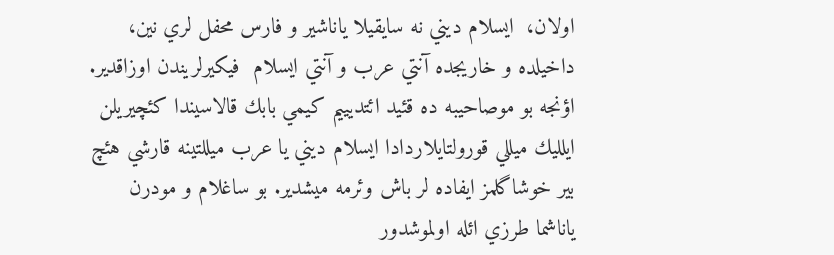اولان،  ايسلام ديني نه سايقيلا ياناشير و فارس محفل لري نين، داخيلده و خاريجده آنتي عرب و آنتي ايسلام  فیکیرلریندن اوزاقدير. اؤنجه بو موصاحيبه ده قئيد ائتديييم كيمي بابك قالاسيندا كئچيريلن ايلليك ميللي قورولتايلاردادا ايسلام ديني يا عرب ميللتينه قارشي هئچ بير خوشاگلمز ايفاده لر باش وئرمه ميشدير. بو ساغلام و مودرن ياناشما طرزي ائله اولموشدور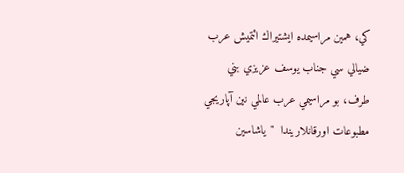كي، همين مراسيمده ايشتيراك ائتميش عرب ضيالي سي جناب يوسف عزيزي بني طرف، بو مراسيمي عرب عالمي نين آپاريجي مطبوعات اورقانلاريندا  "ياشاسين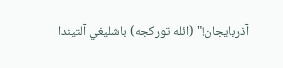آذربايجان!" (ائله توركجه) باشليغي آلتيندا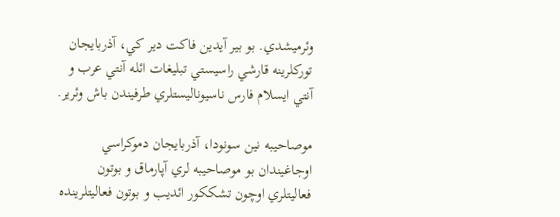وئرميشدي. بو بير آيدين فاكت دير كي، آذربايجان توركلرينه قارشي راسيستي تبليغات ائله آنتي عرب و آنتي ايسلام فارس ناسيوناليستلري طرفيندن باش وئرير.

موصاحيبه نين سونودا، آذربايجان دموكراسي اوجاغيندان بو موصاحيبه لري آپارماق و بوتون فعاليتلري اوچون تشككور ائديب و بوتون فعاليتلرينده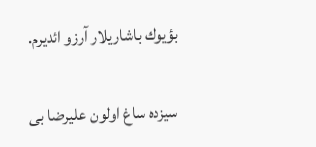بؤيوك باشاريلار آرزو ائديرم.

سیزده ساغ اولون علیرضا بی